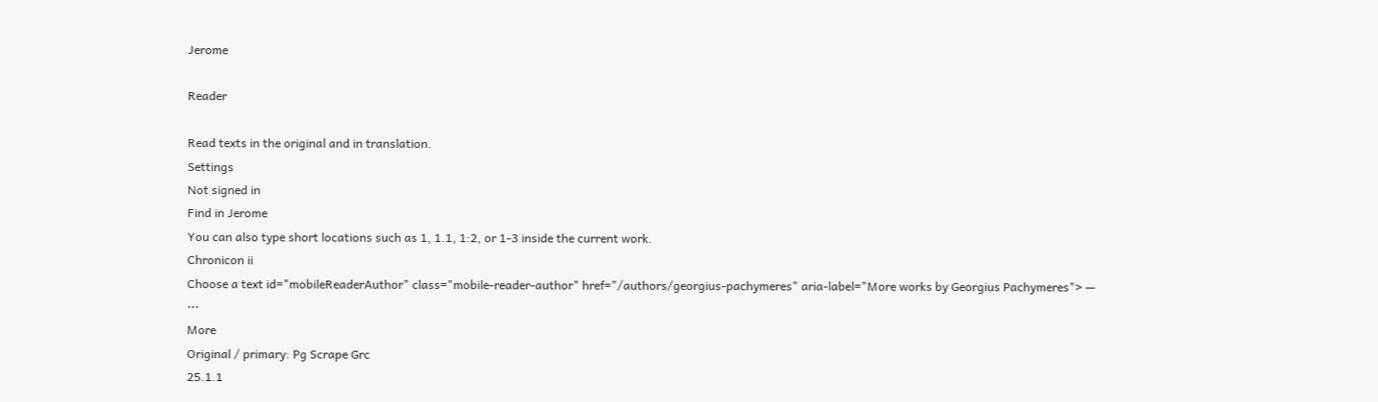Jerome

Reader

Read texts in the original and in translation.
Settings
Not signed in
Find in Jerome
You can also type short locations such as 1, 1.1, 1:2, or 1-3 inside the current work.
Chronicon ii
Choose a text id="mobileReaderAuthor" class="mobile-reader-author" href="/authors/georgius-pachymeres" aria-label="More works by Georgius Pachymeres"> —
⋯
More
Original / primary: Pg Scrape Grc
25.1.1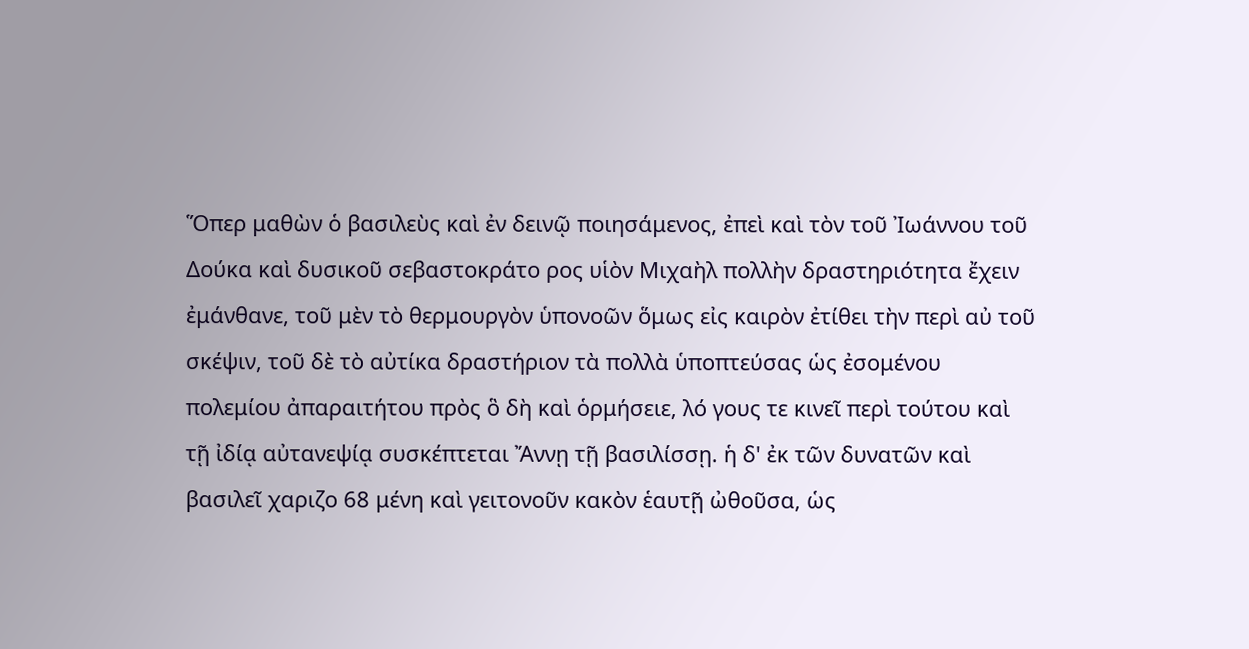Ὅπερ μαθὼν ὁ βασιλεὺς καὶ ἐν δεινῷ ποιησάμενος, ἐπεὶ καὶ τὸν τοῦ Ἰωάννου τοῦ Δούκα καὶ δυσικοῦ σεβαστοκράτο ρος υἱὸν Μιχαὴλ πολλὴν δραστηριότητα ἔχειν ἐμάνθανε, τοῦ μὲν τὸ θερμουργὸν ὑπονοῶν ὅμως εἰς καιρὸν ἐτίθει τὴν περὶ αὐ τοῦ σκέψιν, τοῦ δὲ τὸ αὐτίκα δραστήριον τὰ πολλὰ ὑποπτεύσας ὡς ἐσομένου πολεμίου ἀπαραιτήτου πρὸς ὃ δὴ καὶ ὁρμήσειε, λό γους τε κινεῖ περὶ τούτου καὶ τῇ ἰδίᾳ αὐτανεψίᾳ συσκέπτεται Ἄννῃ τῇ βασιλίσσῃ. ἡ δ' ἐκ τῶν δυνατῶν καὶ βασιλεῖ χαριζο 68 μένη καὶ γειτονοῦν κακὸν ἑαυτῇ ὠθοῦσα, ὡς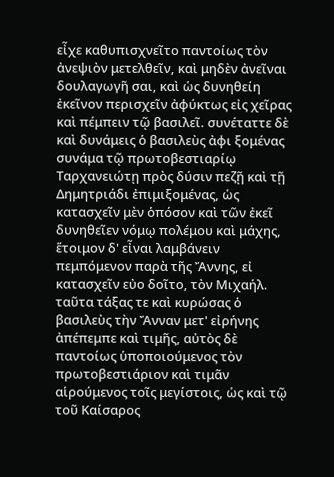εἶχε καθυπισχνεῖτο παντοίως τὸν ἀνεψιὸν μετελθεῖν, καὶ μηδὲν ἀνεῖναι δουλαγωγῆ σαι, καὶ ὡς δυνηθείη ἐκεῖνον περισχεῖν ἀφύκτως εἰς χεῖρας καὶ πέμπειν τῷ βασιλεῖ. συνέταττε δὲ καὶ δυνάμεις ὁ βασιλεὺς ἀφι ξομένας συνάμα τῷ πρωτοβεστιαρίῳ Ταρχανειώτῃ πρὸς δύσιν πεζῇ καὶ τῇ Δημητριάδι ἐπιμιξομένας, ὡς κατασχεῖν μὲν ὁπόσον καὶ τῶν ἐκεῖ δυνηθεῖεν νόμῳ πολέμου καὶ μάχης, ἕτοιμον δ' εἶναι λαμβάνειν πεμπόμενον παρὰ τῆς Ἄννης, εἰ κατασχεῖν εὐο δοῖτο, τὸν Μιχαήλ. ταῦτα τάξας τε καὶ κυρώσας ὁ βασιλεὺς τὴν Ἄνναν μετ' εἰρήνης ἀπέπεμπε καὶ τιμῆς, αὐτὸς δὲ παντοίως ὑποποιούμενος τὸν πρωτοβεστιάριον καὶ τιμᾶν αἱρούμενος τοῖς μεγίστοις, ὡς καὶ τῷ τοῦ Καίσαρος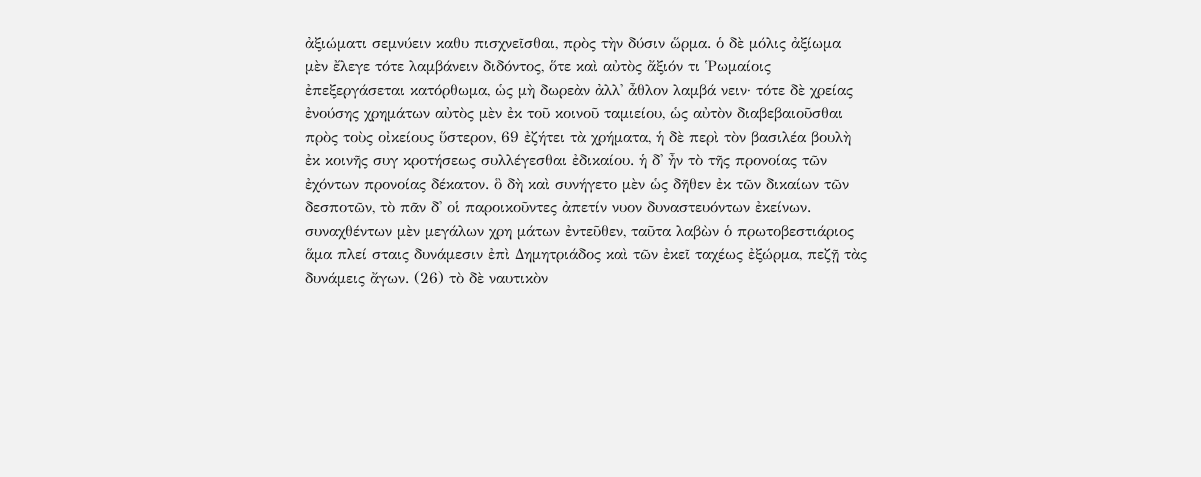ἀξιώματι σεμνύειν καθυ πισχνεῖσθαι, πρὸς τὴν δύσιν ὥρμα. ὁ δὲ μόλις ἀξίωμα μὲν ἔλεγε τότε λαμβάνειν διδόντος, ὅτε καὶ αὐτὸς ἄξιόν τι Ῥωμαίοις ἐπεξεργάσεται κατόρθωμα, ὡς μὴ δωρεὰν ἀλλ' ἆθλον λαμβά νειν· τότε δὲ χρείας ἐνούσης χρημάτων αὐτὸς μὲν ἐκ τοῦ κοινοῦ ταμιείου, ὡς αὐτὸν διαβεβαιοῦσθαι πρὸς τοὺς οἰκείους ὕστερον, 69 ἐζήτει τὰ χρήματα, ἡ δὲ περὶ τὸν βασιλέα βουλὴ ἐκ κοινῆς συγ κροτήσεως συλλέγεσθαι ἐδικαίου. ἡ δ' ἦν τὸ τῆς προνοίας τῶν ἐχόντων προνοίας δέκατον. ὃ δὴ καὶ συνήγετο μὲν ὡς δῆθεν ἐκ τῶν δικαίων τῶν δεσποτῶν, τὸ πᾶν δ' οἱ παροικοῦντες ἀπετίν νυον δυναστευόντων ἐκείνων. συναχθέντων μὲν μεγάλων χρη μάτων ἐντεῦθεν, ταῦτα λαβὼν ὁ πρωτοβεστιάριος ἅμα πλεί σταις δυνάμεσιν ἐπὶ Δημητριάδος καὶ τῶν ἐκεῖ ταχέως ἐξώρμα, πεζῇ τὰς δυνάμεις ἄγων. (26) τὸ δὲ ναυτικὸν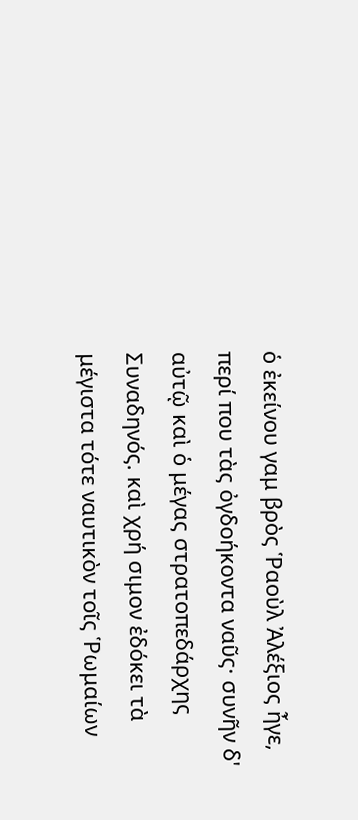ὁ ἐκείνου γαμ βρὸς Ῥαοὺλ Ἀλέξιος ἦγε, περί που τὰς ὀγδοήκοντα ναῦς· συνῆν δ' αὐτῷ καὶ ὁ μέγας στρατοπεδάρχης Συναδηνός. καὶ χρή σιμον ἐδόκει τὰ μέγιστα τότε ναυτικὸν τοῖς Ῥωμαίων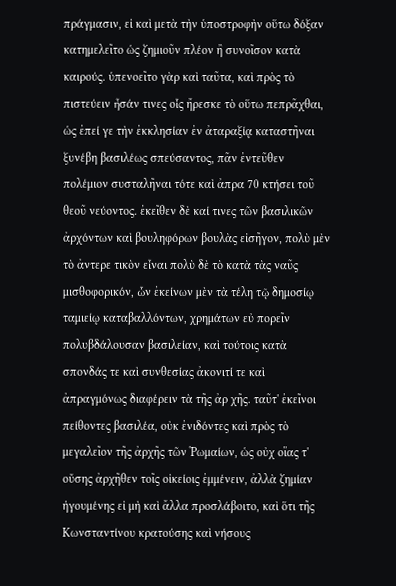πράγμασιν, εἰ καὶ μετὰ τὴν ὑποστροφὴν οὕτω δόξαν κατημελεῖτο ὡς ζημιοῦν πλέον ἢ συνοῖσον κατὰ καιρούς. ὑπενοεῖτο γὰρ καὶ ταῦτα, καὶ πρὸς τὸ πιστεύειν ἦσάν τινες οἷς ἤρεσκε τὸ οὕτω πεπρᾶχθαι, ὡς ἐπεί γε τὴν ἐκκλησίαν ἐν ἀταραξίᾳ καταστῆναι ξυνέβη βασιλέως σπεύσαντος, πᾶν ἐντεῦθεν πολέμιον συσταλῆναι τότε καὶ ἀπρα 70 κτήσει τοῦ θεοῦ νεύοντος. ἐκεῖθεν δὲ καί τινες τῶν βασιλικῶν ἀρχόντων καὶ βουληφόρων βουλὰς εἰσῆγον, πολὺ μὲν τὸ ἀντερε τικὸν εἶναι πολὺ δὲ τὸ κατὰ τὰς ναῦς μισθοφορικόν, ὧν ἐκείνων μὲν τὰ τέλη τῷ δημοσίῳ ταμιείῳ καταβαλλόντων, χρημάτων εὐ πορεῖν πολυβδάλουσαν βασιλείαν, καὶ τούτοις κατὰ σπονδάς τε καὶ συνθεσίας ἀκονιτί τε καὶ ἀπραγμόνως διαφέρειν τὰ τῆς ἀρ χῆς. ταῦτ' ἐκεῖνοι πείθοντες βασιλέα, οὐκ ἐνιδόντες καὶ πρὸς τὸ μεγαλεῖον τῆς ἀρχῆς τῶν Ῥωμαίων, ὡς οὐχ οἵας τ' οὔσης ἀρχῆθεν τοῖς οἰκείοις ἐμμένειν, ἀλλὰ ζημίαν ἡγουμένης εἰ μὴ καὶ ἄλλα προσλάβοιτο, καὶ ὅτι τῆς Κωνσταντίνου κρατούσης καὶ νήσους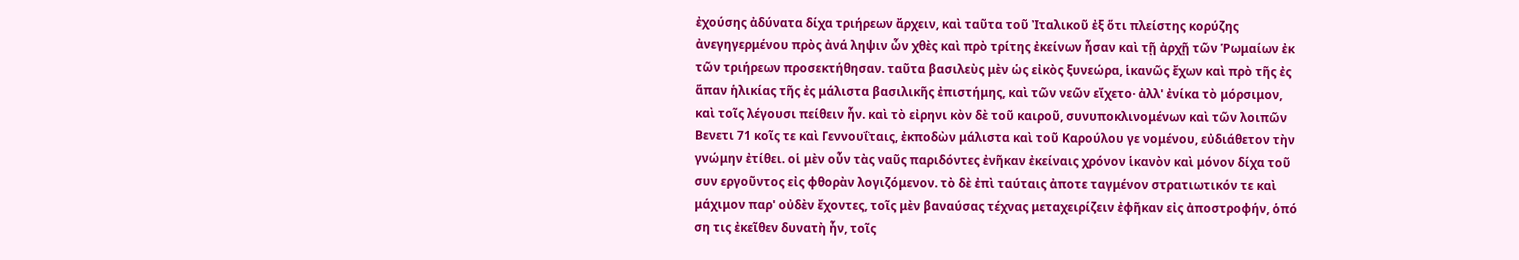ἐχούσης ἀδύνατα δίχα τριήρεων ἄρχειν, καὶ ταῦτα τοῦ Ἰταλικοῦ ἐξ ὅτι πλείστης κορύζης ἀνεγηγερμένου πρὸς ἀνά ληψιν ὧν χθὲς καὶ πρὸ τρίτης ἐκείνων ἦσαν καὶ τῇ ἀρχῇ τῶν Ῥωμαίων ἐκ τῶν τριήρεων προσεκτήθησαν. ταῦτα βασιλεὺς μὲν ὡς εἰκὸς ξυνεώρα, ἱκανῶς ἔχων καὶ πρὸ τῆς ἐς ἅπαν ἡλικίας τῆς ἐς μάλιστα βασιλικῆς ἐπιστήμης, καὶ τῶν νεῶν εἴχετο· ἀλλ' ἐνίκα τὸ μόρσιμον, καὶ τοῖς λέγουσι πείθειν ἦν. καὶ τὸ εἰρηνι κὸν δὲ τοῦ καιροῦ, συνυποκλινομένων καὶ τῶν λοιπῶν Βενετι 71 κοῖς τε καὶ Γεννουΐταις, ἐκποδὼν μάλιστα καὶ τοῦ Καρούλου γε νομένου, εὐδιάθετον τὴν γνώμην ἐτίθει. οἱ μὲν οὖν τὰς ναῦς παριδόντες ἐνῆκαν ἐκείναις χρόνον ἱκανὸν καὶ μόνον δίχα τοῦ συν εργοῦντος εἰς φθορὰν λογιζόμενον. τὸ δὲ ἐπὶ ταύταις ἀποτε ταγμένον στρατιωτικόν τε καὶ μάχιμον παρ' οὐδὲν ἔχοντες, τοῖς μὲν βαναύσας τέχνας μεταχειρίζειν ἐφῆκαν εἰς ἀποστροφήν, ὁπό ση τις ἐκεῖθεν δυνατὴ ἦν, τοῖς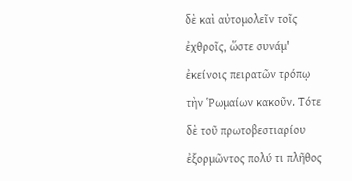δὲ καὶ αὐτομολεῖν τοῖς ἐχθροῖς, ὥστε συνάμ' ἐκείνοις πειρατῶν τρόπῳ τὴν Ῥωμαίων κακοῦν. Τότε δὲ τοῦ πρωτοβεστιαρίου ἐξορμῶντος πολύ τι πλῆθος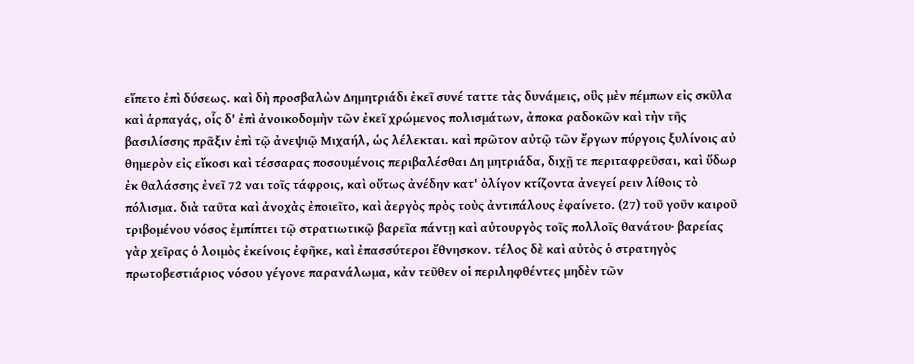εἵπετο ἐπὶ δύσεως. καὶ δὴ προσβαλὼν Δημητριάδι ἐκεῖ συνέ ταττε τὰς δυνάμεις, οὓς μὲν πέμπων εἰς σκῦλα καὶ ἁρπαγάς, οἷς δ' ἐπὶ ἀνοικοδομὴν τῶν ἐκεῖ χρώμενος πολισμάτων, ἀποκα ραδοκῶν καὶ τὴν τῆς βασιλίσσης πρᾶξιν ἐπὶ τῷ ἀνεψιῷ Μιχαήλ, ὡς λέλεκται. καὶ πρῶτον αὐτῷ τῶν ἔργων πύργοις ξυλίνοις αὐ θημερὸν εἰς εἴκοσι καὶ τέσσαρας ποσουμένοις περιβαλέσθαι Δη μητριάδα, διχῇ τε περιταφρεῦσαι, καὶ ὕδωρ ἐκ θαλάσσης ἐνεῖ 72 ναι τοῖς τάφροις, καὶ οὕτως ἀνέδην κατ' ὀλίγον κτίζοντα ἀνεγεί ρειν λίθοις τὸ πόλισμα. διὰ ταῦτα καὶ ἀνοχὰς ἐποιεῖτο, καὶ ἀεργὸς πρὸς τοὺς ἀντιπάλους ἐφαίνετο. (27) τοῦ γοῦν καιροῦ τριβομένου νόσος ἐμπίπτει τῷ στρατιωτικῷ βαρεῖα πάντῃ καὶ αὐτουργὸς τοῖς πολλοῖς θανάτου· βαρείας γὰρ χεῖρας ὁ λοιμὸς ἐκείνοις ἐφῆκε, καὶ ἐπασσύτεροι ἔθνησκον. τέλος δὲ καὶ αὐτὸς ὁ στρατηγὸς πρωτοβεστιάριος νόσου γέγονε παρανάλωμα, κἀν τεῦθεν οἱ περιληφθέντες μηδὲν τῶν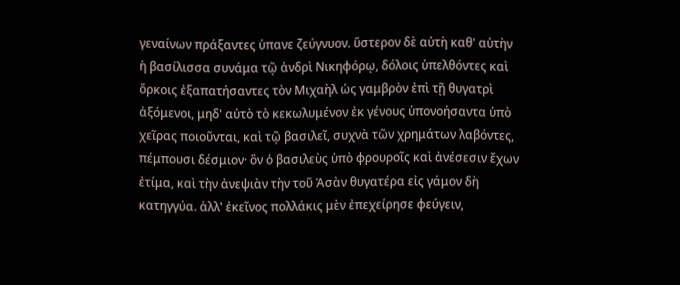γεναίνων πράξαντες ὑπανε ζεύγνυον. ὕστερον δὲ αὐτὴ καθ' αὑτὴν ἡ βασίλισσα συνάμα τῷ ἀνδρὶ Νικηφόρῳ, δόλοις ὑπελθόντες καὶ ὅρκοις ἐξαπατήσαντες τὸν Μιχαὴλ ὡς γαμβρὸν ἐπὶ τῇ θυγατρὶ ἀξόμενοι, μηδ' αὐτὸ τὸ κεκωλυμένον ἐκ γένους ὑπονοήσαντα ὑπὸ χεῖρας ποιοῦνται, καὶ τῷ βασιλεῖ, συχνὰ τῶν χρημάτων λαβόντες, πέμπουσι δέσμιον· ὃν ὁ βασιλεὺς ὑπὸ φρουροῖς καὶ ἀνέσεσιν ἔχων ἐτίμα, καὶ τὴν ἀνεψιὰν τὴν τοῦ Ἀσὰν θυγατέρα εἰς γάμον δὴ κατηγγύα. ἀλλ' ἐκεῖνος πολλάκις μὲν ἐπεχείρησε φεύγειν,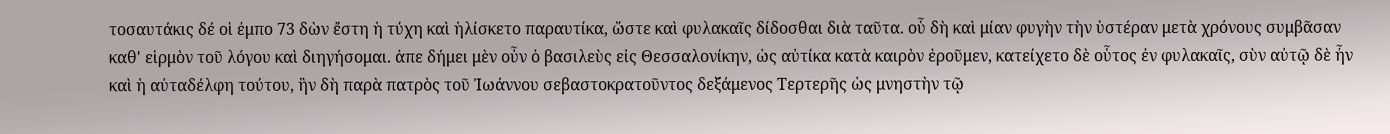τοσαυτάκις δέ οἱ ἐμπο 73 δὼν ἔστη ἡ τύχη καὶ ἡλίσκετο παραυτίκα, ὥστε καὶ φυλακαῖς δίδοσθαι διὰ ταῦτα. οὗ δὴ καὶ μίαν φυγὴν τὴν ὑστέραν μετὰ χρόνους συμβᾶσαν καθ' εἱρμὸν τοῦ λόγου καὶ διηγήσομαι. ἀπε δήμει μὲν οὖν ὁ βασιλεὺς εἰς Θεσσαλονίκην, ὡς αὐτίκα κατὰ καιρὸν ἐροῦμεν, κατείχετο δὲ οὗτος ἐν φυλακαῖς, σὺν αὐτῷ δὲ ἦν καὶ ἡ αὐταδέλφη τούτου, ἣν δὴ παρὰ πατρὸς τοῦ Ἰωάννου σεβαστοκρατοῦντος δεξάμενος Τερτερῆς ὡς μνηστὴν τῷ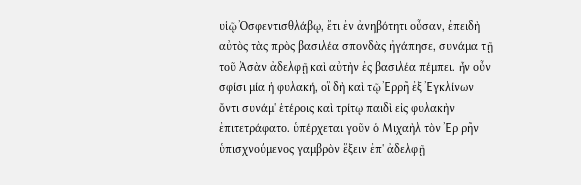υἱῷ Ὀσφεντισθλάβῳ, ἔτι ἐν ἀνηβότητι οὖσαν, ἐπειδὴ αὐτὸς τὰς πρὸς βασιλέα σπονδὰς ἠγάπησε, συνάμα τῇ τοῦ Ἀσὰν ἀδελφῇ καὶ αὐτὴν ἐς βασιλέα πέμπει. ἦν οὖν σφίσι μία ἡ φυλακή, οἳ δὴ καὶ τῷ Ἐρρῆ ἐξ Ἐγκλίνων ὄντι συνάμ' ἑτέροις καὶ τρίτῳ παιδὶ εἰς φυλακὴν ἐπιτετράφατο. ὑπέρχεται γοῦν ὁ Μιχαὴλ τὸν Ἐρ ρῆν ὑπισχνούμενος γαμβρὸν ἕξειν ἐπ' ἀδελφῇ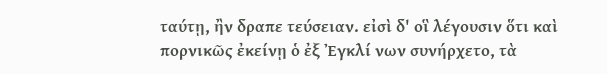ταύτῃ, ἢν δραπε τεύσειαν. εἰσὶ δ' οἳ λέγουσιν ὅτι καὶ πορνικῶς ἐκείνῃ ὁ ἐξ Ἐγκλί νων συνήρχετο, τὰ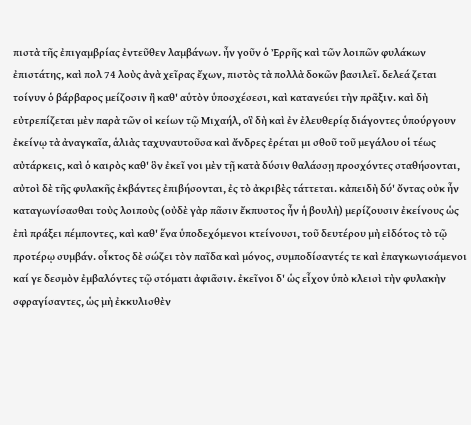πιστὰ τῆς ἐπιγαμβρίας ἐντεῦθεν λαμβάνων. ἦν γοῦν ὁ Ἐρρῆς καὶ τῶν λοιπῶν φυλάκων ἐπιστάτης, καὶ πολ 74 λοὺς ἀνὰ χεῖρας ἔχων, πιστὸς τὰ πολλὰ δοκῶν βασιλεῖ. δελεά ζεται τοίνυν ὁ βάρβαρος μείζοσιν ἢ καθ' αὑτὸν ὑποσχέσεσι, καὶ κατανεύει τὴν πρᾶξιν. καὶ δὴ εὐτρεπίζεται μὲν παρὰ τῶν οἰ κείων τῷ Μιχαήλ, οἳ δὴ καὶ ἐν ἐλευθερίᾳ διάγοντες ὑπούργουν ἐκείνῳ τὰ ἀναγκαῖα, ἁλιὰς ταχυναυτοῦσα καὶ ἄνδρες ἐρέται μι σθοῦ τοῦ μεγάλου οἱ τέως αὐτάρκεις, καὶ ὁ καιρὸς καθ' ὃν ἐκεῖ νοι μὲν τῇ κατὰ δύσιν θαλάσσῃ προσχόντες σταθήσονται, αὐτοὶ δὲ τῆς φυλακῆς ἐκβάντες ἐπιβήσονται, ἐς τὸ ἀκριβὲς τάττεται. κἀπειδὴ δύ' ὄντας οὐκ ἦν καταγωνίσασθαι τοὺς λοιποὺς (οὐδὲ γὰρ πᾶσιν ἔκπυστος ἦν ἡ βουλὴ) μερίζουσιν ἐκείνους ὡς ἐπὶ πράξει πέμποντες, καὶ καθ' ἕνα ὑποδεχόμενοι κτείνουσι, τοῦ δευτέρου μὴ εἰδότος τὸ τῷ προτέρῳ συμβάν. οἶκτος δὲ σώζει τὸν παῖδα καὶ μόνος, συμποδίσαντές τε καὶ ἐπαγκωνισάμενοι καί γε δεσμὸν ἐμβαλόντες τῷ στόματι ἀφιᾶσιν. ἐκεῖνοι δ' ὡς εἶχον ὑπὸ κλεισὶ τὴν φυλακὴν σφραγίσαντες, ὡς μὴ ἐκκυλισθὲν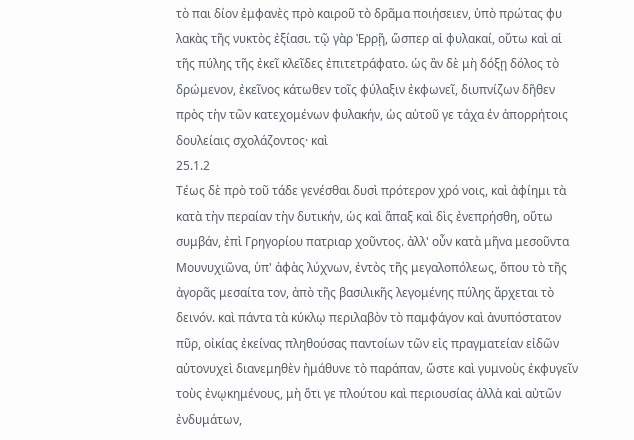τὸ παι δίον ἐμφανὲς πρὸ καιροῦ τὸ δρᾶμα ποιήσειεν, ὑπὸ πρώτας φυ λακὰς τῆς νυκτὸς ἐξίασι. τῷ γὰρ Ἐρρῇ, ὥσπερ αἱ φυλακαί, οὕτω καὶ αἱ τῆς πύλης τῆς ἐκεῖ κλεῖδες ἐπιτετράφατο. ὡς ἂν δὲ μὴ δόξῃ δόλος τὸ δρώμενον, ἐκεῖνος κάτωθεν τοῖς φύλαξιν ἐκφωνεῖ, διυπνίζων δῆθεν πρὸς τὴν τῶν κατεχομένων φυλακήν, ὡς αὐτοῦ γε τάχα ἐν ἀπορρήτοις δουλείαις σχολάζοντος· καὶ
25.1.2
Τέως δὲ πρὸ τοῦ τάδε γενέσθαι δυσὶ πρότερον χρό νοις, καὶ ἀφίημι τὰ κατὰ τὴν περαίαν τὴν δυτικήν, ὡς καὶ ἅπαξ καὶ δὶς ἐνεπρήσθη, οὕτω συμβάν, ἐπὶ Γρηγορίου πατριαρ χοῦντος. ἀλλ' οὖν κατὰ μῆνα μεσοῦντα Μουνυχιῶνα, ὑπ' ἀφὰς λύχνων, ἐντὸς τῆς μεγαλοπόλεως, ὅπου τὸ τῆς ἀγορᾶς μεσαίτα τον, ἀπὸ τῆς βασιλικῆς λεγομένης πύλης ἄρχεται τὸ δεινόν. καὶ πάντα τὰ κύκλῳ περιλαβὸν τὸ παμφάγον καὶ ἀνυπόστατον πῦρ, οἰκίας ἐκείνας πληθούσας παντοίων τῶν εἰς πραγματείαν εἰδῶν αὐτονυχεὶ διανεμηθὲν ἠμάθυνε τὸ παράπαν, ὥστε καὶ γυμνοὺς ἐκφυγεῖν τοὺς ἐνῳκημένους, μὴ ὅτι γε πλούτου καὶ περιουσίας ἀλλὰ καὶ αὐτῶν ἐνδυμάτων,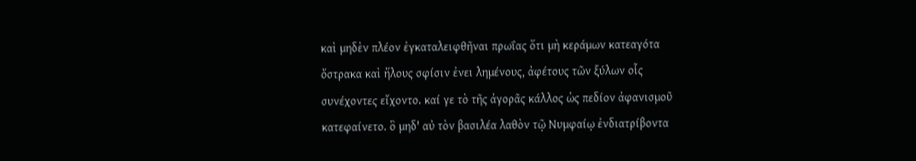καὶ μηδὲν πλέον ἐγκαταλειφθῆναι πρωΐας ὅτι μὴ κεράμων κατεαγότα ὄστρακα καὶ ἥλους σφίσιν ἐνει λημένους, ἀφέτους τῶν ξύλων οἷς συνέχοντες εἴχοντο. καί γε τὸ τῆς ἀγορᾶς κάλλος ὡς πεδίον ἀφανισμοῦ κατεφαίνετο. ὃ μηδ' αὐ τὸν βασιλέα λαθὸν τῷ Νυμφαίῳ ἐνδιατρίβοντα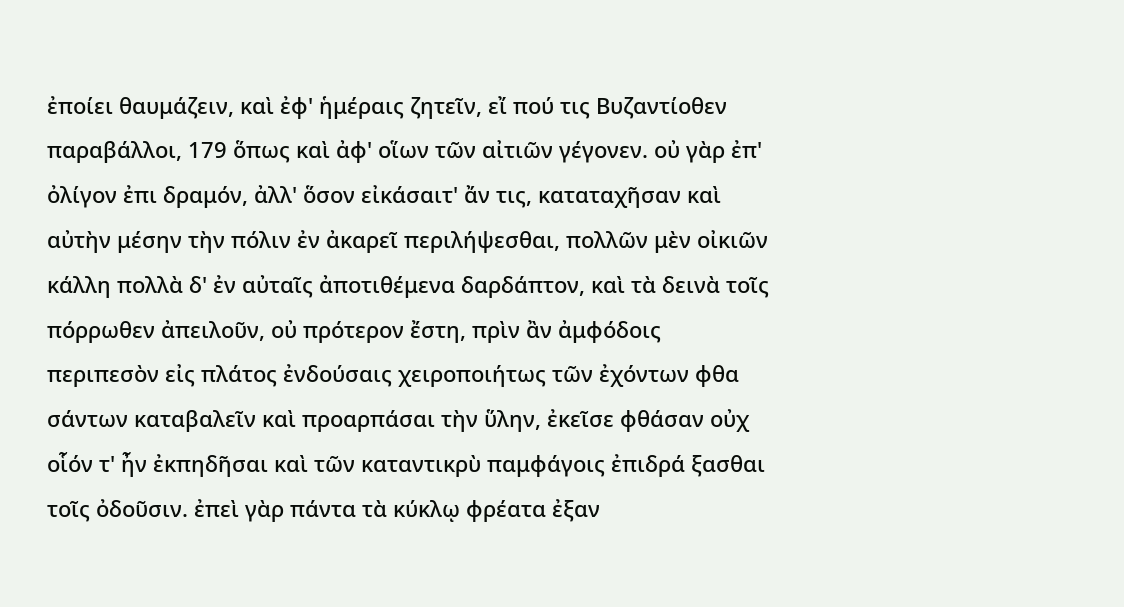ἐποίει θαυμάζειν, καὶ ἐφ' ἡμέραις ζητεῖν, εἴ πού τις Βυζαντίοθεν παραβάλλοι, 179 ὅπως καὶ ἀφ' οἵων τῶν αἰτιῶν γέγονεν. οὐ γὰρ ἐπ' ὀλίγον ἐπι δραμόν, ἀλλ' ὅσον εἰκάσαιτ' ἄν τις, καταταχῆσαν καὶ αὐτὴν μέσην τὴν πόλιν ἐν ἀκαρεῖ περιλήψεσθαι, πολλῶν μὲν οἰκιῶν κάλλη πολλὰ δ' ἐν αὐταῖς ἀποτιθέμενα δαρδάπτον, καὶ τὰ δεινὰ τοῖς πόρρωθεν ἀπειλοῦν, οὐ πρότερον ἔστη, πρὶν ἂν ἀμφόδοις περιπεσὸν εἰς πλάτος ἐνδούσαις χειροποιήτως τῶν ἐχόντων φθα σάντων καταβαλεῖν καὶ προαρπάσαι τὴν ὕλην, ἐκεῖσε φθάσαν οὐχ οἷόν τ' ἦν ἐκπηδῆσαι καὶ τῶν καταντικρὺ παμφάγοις ἐπιδρά ξασθαι τοῖς ὀδοῦσιν. ἐπεὶ γὰρ πάντα τὰ κύκλῳ φρέατα ἐξαν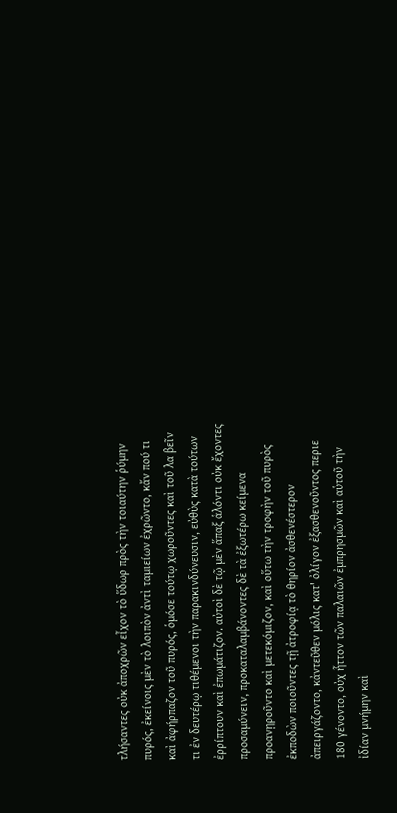τλήσαντες οὐκ ἀποχρῶν εἶχον τὸ ὕδωρ πρὸς τὴν τοιαύτην ῥύμην πυρός, ἐκείνοις μὲν τὸ λοιπὸν ἀντὶ ταμιείων ἐχρῶντο, κἄν πού τι καὶ ἀφήρπαζον τοῦ πυρός, ὁμόσε τούτῳ χωροῦντες καὶ τοῦ λα βεῖν τι ἐν δευτέρῳ τιθέμενοι τὴν παρακινδύνευσιν, εὐθὺς κατὰ τούτων ἐρρίπτουν καὶ ἐπωμάτιζον. αὐτοὶ δὲ τῷ μὲν ἅπαξ ἁλόντι οὐκ ἔχοντες προσαμύνειν, προκαταλαμβάνοντες δὲ τὰ ἐξωτέρω κείμενα προανῃροῦντο καὶ μετεκόμιζον, καὶ οὕτω τὴν τροφὴν τοῦ πυρὸς ἐκποδὼν ποιοῦντες τῇ ἀτροφίᾳ τὸ θηρίον ἀσθενέστερον ἀπειργάζοντο, κἀντεῦθεν μόλις κατ' ὀλίγον ἐξασθενοῦντος περιε 180 γένοντο, οὐχ ἧττον τῶν παλαιῶν ἐμπρησμῶν καὶ αὑτοῦ τὴν ἰδίαν μνήμην καὶ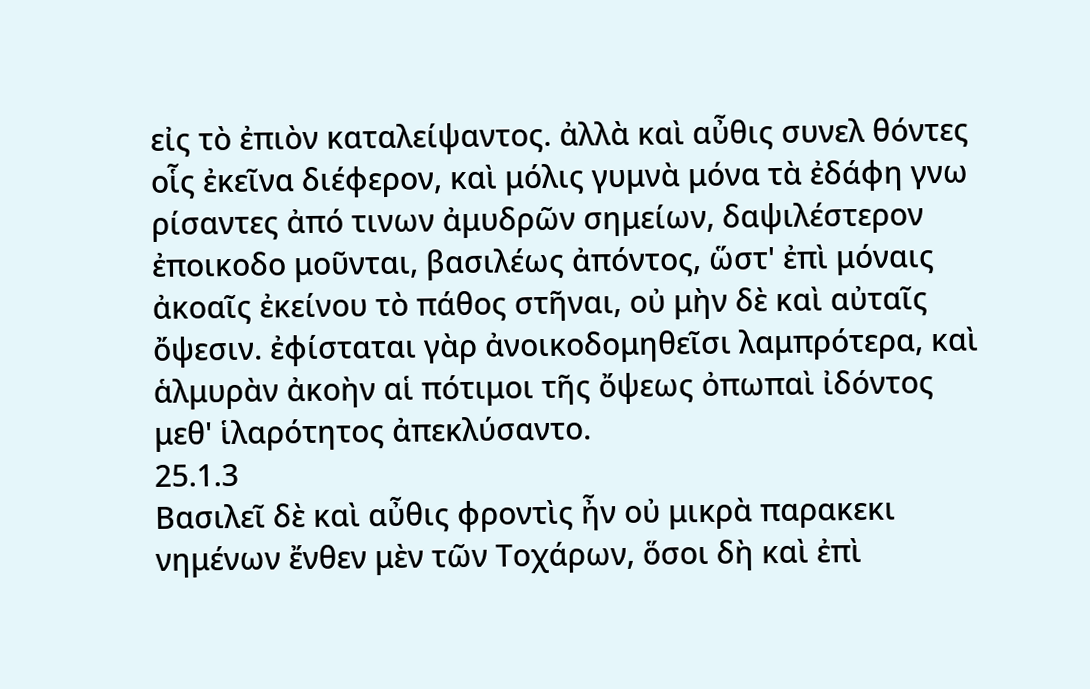εἰς τὸ ἐπιὸν καταλείψαντος. ἀλλὰ καὶ αὖθις συνελ θόντες οἷς ἐκεῖνα διέφερον, καὶ μόλις γυμνὰ μόνα τὰ ἐδάφη γνω ρίσαντες ἀπό τινων ἀμυδρῶν σημείων, δαψιλέστερον ἐποικοδο μοῦνται, βασιλέως ἀπόντος, ὥστ' ἐπὶ μόναις ἀκοαῖς ἐκείνου τὸ πάθος στῆναι, οὐ μὴν δὲ καὶ αὐταῖς ὄψεσιν. ἐφίσταται γὰρ ἀνοικοδομηθεῖσι λαμπρότερα, καὶ ἁλμυρὰν ἀκοὴν αἱ πότιμοι τῆς ὄψεως ὀπωπαὶ ἰδόντος μεθ' ἱλαρότητος ἀπεκλύσαντο.
25.1.3
Βασιλεῖ δὲ καὶ αὖθις φροντὶς ἦν οὐ μικρὰ παρακεκι νημένων ἔνθεν μὲν τῶν Τοχάρων, ὅσοι δὴ καὶ ἐπὶ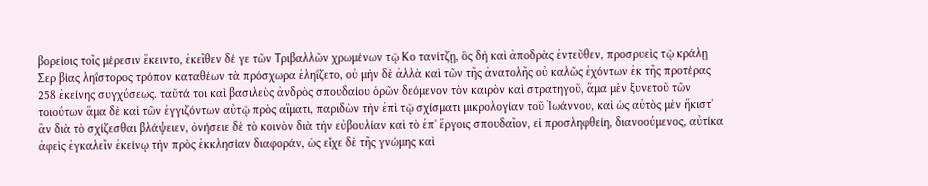βορείοις τοῖς μέρεσιν ἔκειντο, ἐκεῖθεν δέ γε τῶν Τριβαλλῶν χρωμένων τῷ Κο τανίτζῃ, ὃς δὴ καὶ ἀποδρὰς ἐντεῦθεν, προσρυεὶς τῷ κράλῃ Σερ βίας ληΐστορος τρόπον καταθέων τὰ πρόσχωρα ἐληΐζετο, οὐ μὴν δὲ ἀλλὰ καὶ τῶν τῆς ἀνατολῆς οὐ καλῶς ἐχόντων ἐκ τῆς προτέρας 258 ἐκείνης συγχύσεως. ταῦτά τοι καὶ βασιλεὺς ἀνδρὸς σπουδαίου ὁρῶν δεόμενον τὸν καιρὸν καὶ στρατηγοῦ, ἅμα μὲν ξυνετοῦ τῶν τοιούτων ἅμα δὲ καὶ τῶν ἐγγιζόντων αὐτῷ πρὸς αἵματι, παριδὼν τὴν ἐπὶ τῷ σχίσματι μικρολογίαν τοῦ Ἰωάννου, καὶ ὡς αὐτὸς μὲν ἥκιστ' ἂν διὰ τὸ σχίζεσθαι βλάψειεν, ὀνήσειε δὲ τὸ κοινὸν διὰ τὴν εὐβουλίαν καὶ τὸ ἐπ' ἔργοις σπουδαῖον, εἰ προσληφθείη, διανοούμενος, αὐτίκα ἀφεὶς ἐγκαλεῖν ἐκείνῳ τὴν πρὸς ἐκκλησίαν διαφοράν, ὡς εἶχε δὲ τῆς γνώμης καὶ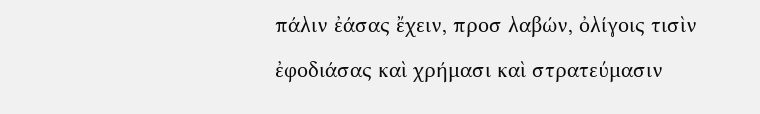πάλιν ἐάσας ἔχειν, προσ λαβών, ὀλίγοις τισὶν ἐφοδιάσας καὶ χρήμασι καὶ στρατεύμασιν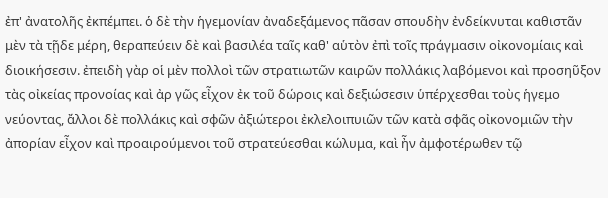ἐπ' ἀνατολῆς ἐκπέμπει. ὁ δὲ τὴν ἡγεμονίαν ἀναδεξάμενος πᾶσαν σπουδὴν ἐνδείκνυται καθιστᾶν μὲν τὰ τῇδε μέρη, θεραπεύειν δὲ καὶ βασιλέα ταῖς καθ' αὑτὸν ἐπὶ τοῖς πράγμασιν οἰκονομίαις καὶ διοικήσεσιν. ἐπειδὴ γὰρ οἱ μὲν πολλοὶ τῶν στρατιωτῶν καιρῶν πολλάκις λαβόμενοι καὶ προσηῦξον τὰς οἰκείας προνοίας καὶ ἀρ γῶς εἶχον ἐκ τοῦ δώροις καὶ δεξιώσεσιν ὑπέρχεσθαι τοὺς ἡγεμο νεύοντας, ἄλλοι δὲ πολλάκις καὶ σφῶν ἀξιώτεροι ἐκλελοιπυιῶν τῶν κατὰ σφᾶς οἰκονομιῶν τὴν ἀπορίαν εἶχον καὶ προαιρούμενοι τοῦ στρατεύεσθαι κώλυμα, καὶ ἦν ἀμφοτέρωθεν τῷ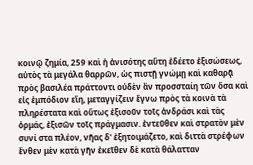κοινῷ ζημία, 259 καὶ ἡ ἀνισότης αὕτη ἐδέετο ἐξισώσεως, αὐτὸς τὰ μεγάλα θαρρῶν, ὡς πιστῇ γνώμῃ καὶ καθαρᾷ πρὸς βασιλέα πράττοντι οὐδὲν ἂν προσσταίη τῶν ὅσα καὶ εἰς ἐμπόδιον εἴη, μεταγγίζειν ἔγνω πρὸς τὰ κοινὰ τὰ πληρέστατα καὶ οὕτως ἐξισοῦν τοῖς ἀνδράσι καὶ τὰς ὁρμάς, ἐξισῶν τοῖς πράγμασιν. ἐντεῦθεν καὶ στρατὸν μὲν συνί στα πλέον, νῆας δ' ἐξητοιμάζετο, καὶ διττὰ στρέφων ἔνθεν μὲν κατὰ γῆν ἐκεῖθεν δὲ κατὰ θάλατταν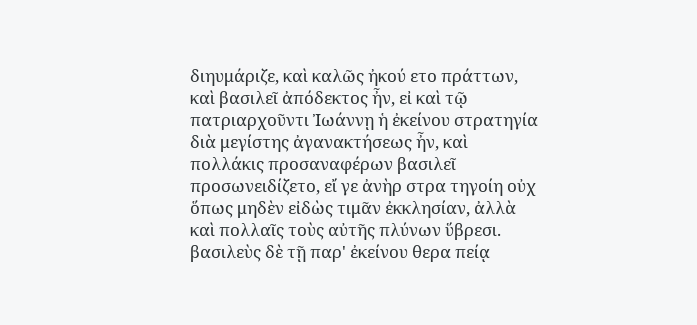διηυμάριζε, καὶ καλῶς ἠκού ετο πράττων, καὶ βασιλεῖ ἀπόδεκτος ἦν, εἰ καὶ τῷ πατριαρχοῦντι Ἰωάννῃ ἡ ἐκείνου στρατηγία διὰ μεγίστης ἀγανακτήσεως ἦν, καὶ πολλάκις προσαναφέρων βασιλεῖ προσωνειδίζετο, εἴ γε ἀνὴρ στρα τηγοίη οὐχ ὅπως μηδὲν εἰδὼς τιμᾶν ἐκκλησίαν, ἀλλὰ καὶ πολλαῖς τοὺς αὐτῆς πλύνων ὕβρεσι. βασιλεὺς δὲ τῇ παρ' ἐκείνου θερα πείᾳ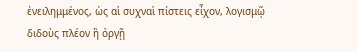ἐνειλημμένος, ὡς αἱ συχναὶ πίστεις εἶχον, λογισμῷ διδοὺς πλέον ἢ ὀργῇ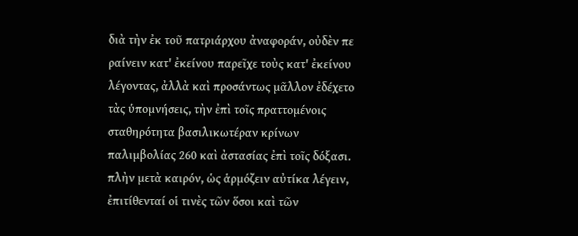διὰ τὴν ἐκ τοῦ πατριάρχου ἀναφοράν, οὐδὲν πε ραίνειν κατ' ἐκείνου παρεῖχε τοὺς κατ' ἐκείνου λέγοντας, ἀλλὰ καὶ προσάντως μᾶλλον ἐδέχετο τὰς ὑπομνήσεις, τὴν ἐπὶ τοῖς πραττομένοις σταθηρότητα βασιλικωτέραν κρίνων παλιμβολίας 260 καὶ ἀστασίας ἐπὶ τοῖς δόξασι. πλὴν μετὰ καιρόν, ὡς ἁρμόζειν αὐτίκα λέγειν, ἐπιτίθενταί οἱ τινὲς τῶν ὅσοι καὶ τῶν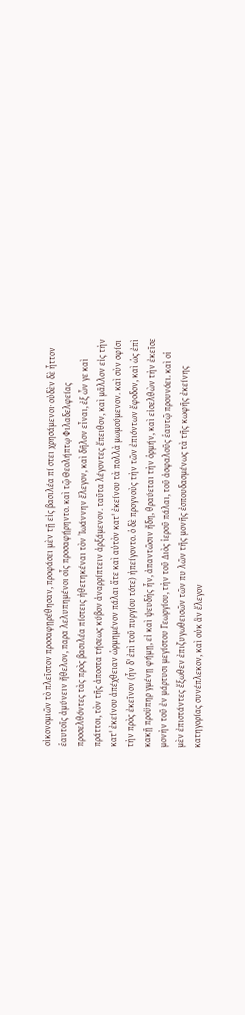οἰκονομιῶν τὸ πλεῖστον προσαφῃρέθησαν, προφάσει μὲν τῇ εἰς βασιλέα πί στει χρησάμενοι· οὐδὲν δὲ ἧττον ἑαυτοῖς ἀμύνειν ἤθελον, παρα λελυπημένοι οἷς προσαφῄρηντο. καὶ τῷ Θεολήπτῳ Φιλαδελφείας προσελθόντες τὰς πρὸς βασιλέα πίστεις ἠθετηκέναι τὸν Ἰωάννην ἔλεγον, καὶ δῆλον εἶναι, ἐξ ὧν γε καὶ πράττοι, τὸν τῆς ἀποστα τήσεως κύβον ἀναρρίπτειν ἀρξάμενον. ταῦτα λέγοντες ἔπειθον, καὶ μᾶλλον εἰς τὴν κατ' ἐκείνου ἀπέχθειαν ὡρμημένον πάλαι ἅτε καὶ αὐτὸν κατ' ἐκείνου τὰ πολλὰ μωμούμενον. καὶ σὺν σφίσι τὴν πρὸς ἐκεῖνον (ἦν δ' ἐπὶ τοῦ πυργίου τότε) ἠπείγοντο. ὁ δὲ προγνοὺς τὴν τῶν ἐπιόντων ἔφοδον, καὶ ὡς ἐπὶ κακῇ προϋπηρ γμένῃ φήμῃ, εἰ καὶ ψευδὴς ἦν, ἀπαντῶσιν ἤδη, θραύεται τὴν ὁρμήν, καὶ εἰσελθὼν τὴν ἐκεῖσε μονὴν τοῦ ἐν μάρτυσι μεγίστου Γεωργίου, τὴν τοῦ Διὸς ἱεροῦ πάλαι, τοῦ ἀσφαλοῦς ἑαυτῷ προυνόει. καὶ οἱ μὲν ἐπιστάντες ἔξωθεν ἐπιζυγωθεισῶν τῶν πυ λῶν τῆς μονῆς ἐσπουδασμένως τὰ τῆς κωφῆς ἐκείνης κατηγορίας συνέπλεκον, καὶ οὐκ ἂν ἔλεγον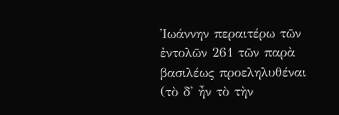Ἰωάννην περαιτέρω τῶν ἐντολῶν 261 τῶν παρὰ βασιλέως προεληλυθέναι (τὸ δ' ἦν τὸ τὴν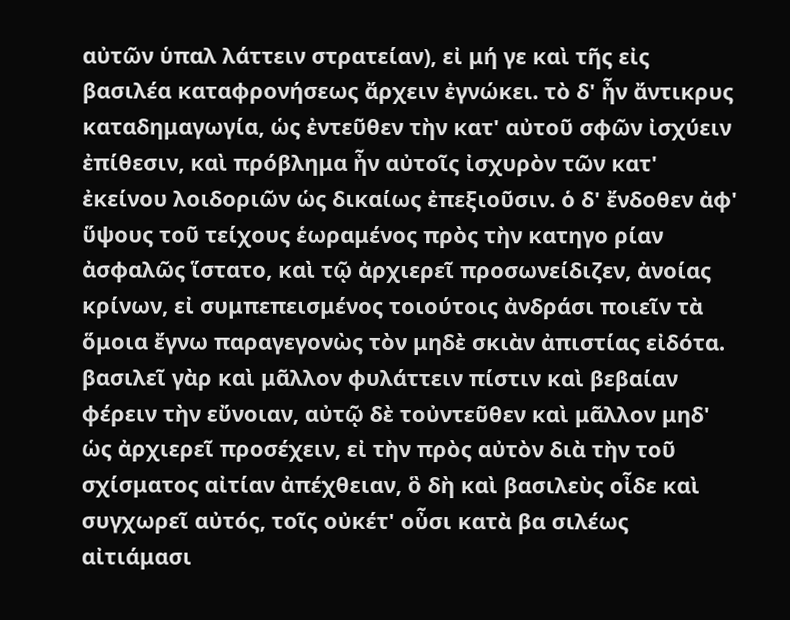αὐτῶν ὑπαλ λάττειν στρατείαν), εἰ μή γε καὶ τῆς εἰς βασιλέα καταφρονήσεως ἄρχειν ἐγνώκει. τὸ δ' ἦν ἄντικρυς καταδημαγωγία, ὡς ἐντεῦθεν τὴν κατ' αὐτοῦ σφῶν ἰσχύειν ἐπίθεσιν, καὶ πρόβλημα ἦν αὐτοῖς ἰσχυρὸν τῶν κατ' ἐκείνου λοιδοριῶν ὡς δικαίως ἐπεξιοῦσιν. ὁ δ' ἔνδοθεν ἀφ' ὕψους τοῦ τείχους ἑωραμένος πρὸς τὴν κατηγο ρίαν ἀσφαλῶς ἵστατο, καὶ τῷ ἀρχιερεῖ προσωνείδιζεν, ἀνοίας κρίνων, εἰ συμπεπεισμένος τοιούτοις ἀνδράσι ποιεῖν τὰ ὅμοια ἔγνω παραγεγονὼς τὸν μηδὲ σκιὰν ἀπιστίας εἰδότα. βασιλεῖ γὰρ καὶ μᾶλλον φυλάττειν πίστιν καὶ βεβαίαν φέρειν τὴν εὔνοιαν, αὐτῷ δὲ τοὐντεῦθεν καὶ μᾶλλον μηδ' ὡς ἀρχιερεῖ προσέχειν, εἰ τὴν πρὸς αὐτὸν διὰ τὴν τοῦ σχίσματος αἰτίαν ἀπέχθειαν, ὃ δὴ καὶ βασιλεὺς οἶδε καὶ συγχωρεῖ αὐτός, τοῖς οὐκέτ' οὖσι κατὰ βα σιλέως αἰτιάμασι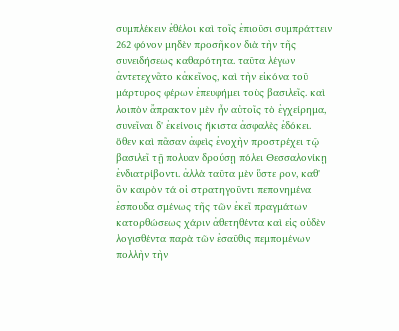συμπλέκειν ἐθέλοι καὶ τοῖς ἐπιοῦσι συμπράττειν 262 φόνον μηδὲν προσῆκον διὰ τὴν τῆς συνειδήσεως καθαρότητα. ταῦτα λέγων ἀντετεχνᾶτο κἀκεῖνος, καὶ τὴν εἰκόνα τοῦ μάρτυρος φέρων ἐπευφήμει τοὺς βασιλεῖς. καὶ λοιπὸν ἄπρακτον μὲν ἦν αὐτοῖς τὸ ἐγχείρημα, συνεῖναι δ' ἐκείνοις ἥκιστα ἀσφαλὲς ἐδόκει. ὅθεν καὶ πᾶσαν ἀφεὶς ἐνοχὴν προστρέχει τῷ βασιλεῖ τῇ πολυαν δρούσῃ πόλει Θεσσαλονίκῃ ἐνδιατρίβοντι. ἀλλὰ ταῦτα μὲν ὕστε ρον, καθ' ὃν καιρὸν τά οἱ στρατηγοῦντι πεπονημένα ἐσπουδα σμένως τῆς τῶν ἐκεῖ πραγμάτων κατορθώσεως χάριν ἀθετηθέντα καὶ εἰς οὐδὲν λογισθέντα παρὰ τῶν ἐσαῦθις πεμπομένων πολλὴν τὴν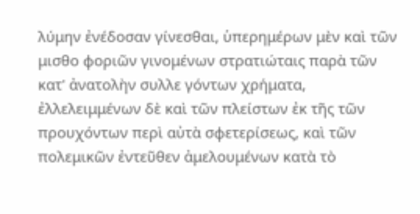λύμην ἐνέδοσαν γίνεσθαι, ὑπερημέρων μὲν καὶ τῶν μισθο φοριῶν γινομένων στρατιώταις παρὰ τῶν κατ' ἀνατολὴν συλλε γόντων χρήματα, ἐλλελειμμένων δὲ καὶ τῶν πλείστων ἐκ τῆς τῶν προυχόντων περὶ αὐτὰ σφετερίσεως, καὶ τῶν πολεμικῶν ἐντεῦθεν ἀμελουμένων κατὰ τὸ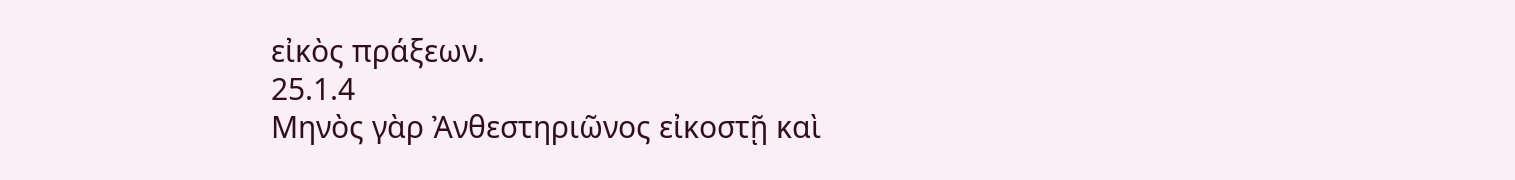εἰκὸς πράξεων.
25.1.4
Μηνὸς γὰρ Ἀνθεστηριῶνος εἰκοστῇ καὶ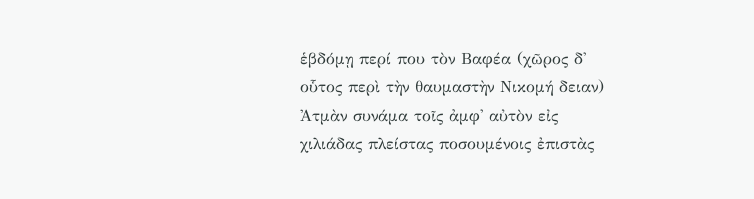ἑβδόμῃ περί που τὸν Βαφέα (χῶρος δ' οὗτος περὶ τὴν θαυμαστὴν Νικομή δειαν) Ἀτμὰν συνάμα τοῖς ἀμφ' αὐτὸν εἰς χιλιάδας πλείστας ποσουμένοις ἐπιστὰς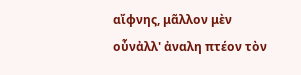αἴφνης, μᾶλλον μὲν οὖνἀλλ' ἀναλη πτέον τὸν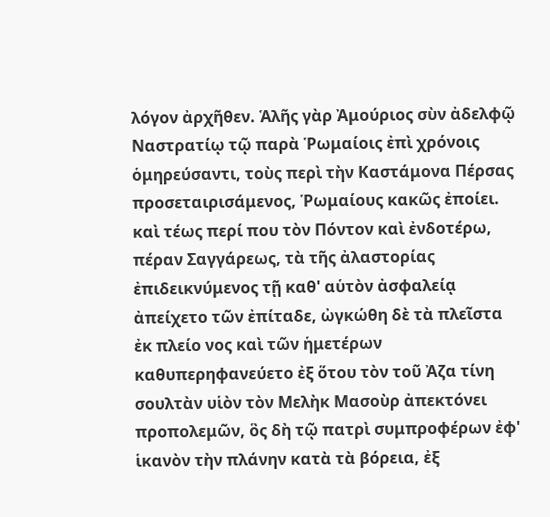λόγον ἀρχῆθεν. Ἁλῆς γὰρ Ἀμούριος σὺν ἀδελφῷ Ναστρατίῳ τῷ παρὰ Ῥωμαίοις ἐπὶ χρόνοις ὁμηρεύσαντι, τοὺς περὶ τὴν Καστάμονα Πέρσας προσεταιρισάμενος, Ῥωμαίους κακῶς ἐποίει. καὶ τέως περί που τὸν Πόντον καὶ ἐνδοτέρω, πέραν Σαγγάρεως, τὰ τῆς ἀλαστορίας ἐπιδεικνύμενος τῇ καθ' αὑτὸν ἀσφαλείᾳ ἀπείχετο τῶν ἐπίταδε, ὠγκώθη δὲ τὰ πλεῖστα ἐκ πλείο νος καὶ τῶν ἡμετέρων καθυπερηφανεύετο ἐξ ὅτου τὸν τοῦ Ἀζα τίνη σουλτὰν υἱὸν τὸν Μελὴκ Μασοὺρ ἀπεκτόνει προπολεμῶν, ὃς δὴ τῷ πατρὶ συμπροφέρων ἐφ' ἱκανὸν τὴν πλάνην κατὰ τὰ βόρεια, ἐξ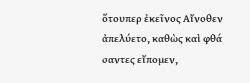ὅτουπερ ἐκεῖνος Αἴνοθεν ἀπελύετο, καθὼς καὶ φθά σαντες εἴπομεν,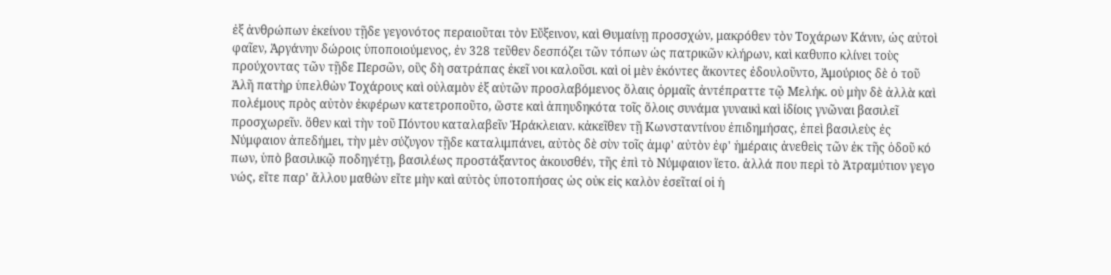ἐξ ἀνθρώπων ἐκείνου τῇδε γεγονότος περαιοῦται τὸν Εὔξεινον, καὶ Θυμαίνῃ προσσχών, μακρόθεν τὸν Τοχάρων Κάνιν, ὡς αὐτοὶ φαῖεν, Ἀργάνην δώροις ὑποποιούμενος, ἐν 328 τεῦθεν δεσπόζει τῶν τόπων ὡς πατρικῶν κλήρων, καὶ καθυπο κλίνει τοὺς προύχοντας τῶν τῇδε Περσῶν, οὓς δὴ σατράπας ἐκεῖ νοι καλοῦσι. καὶ οἱ μὲν ἑκόντες ἄκοντες ἐδουλοῦντο, Ἀμούριος δὲ ὁ τοῦ Ἁλῆ πατὴρ ὑπελθὼν Τοχάρους καὶ οὐλαμὸν ἐξ αὐτῶν προσλαβόμενος ὅλαις ὁρμαῖς ἀντέπραττε τῷ Μελήκ. οὐ μὴν δὲ ἀλλὰ καὶ πολέμους πρὸς αὐτὸν ἐκφέρων κατετροποῦτο, ὥστε καὶ ἀπηυδηκότα τοῖς ὅλοις συνάμα γυναικὶ καὶ ἰδίοις γνῶναι βασιλεῖ προσχωρεῖν. ὅθεν καὶ τὴν τοῦ Πόντου καταλαβεῖν Ἡράκλειαν. κἀκεῖθεν τῇ Κωνσταντίνου ἐπιδημήσας, ἐπεὶ βασιλεὺς ἐς Νύμφαιον ἀπεδήμει, τὴν μὲν σύζυγον τῇδε καταλιμπάνει, αὐτὸς δὲ σὺν τοῖς ἀμφ' αὐτὸν ἐφ' ἡμέραις ἀνεθεὶς τῶν ἐκ τῆς ὁδοῦ κό πων, ὑπὸ βασιλικῷ ποδηγέτῃ, βασιλέως προστάξαντος ἀκουσθέν, τῆς ἐπὶ τὸ Νύμφαιον ἵετο. ἀλλά που περὶ τὸ Ἀτραμύτιον γεγο νώς, εἴτε παρ' ἄλλου μαθὼν εἴτε μὴν καὶ αὐτὸς ὑποτοπήσας ὡς οὐκ εἰς καλὸν ἐσεῖταί οἱ ἡ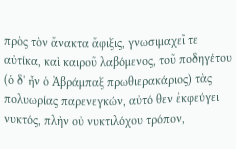πρὸς τὸν ἄνακτα ἄφιξις, γνωσιμαχεῖ τε αὐτίκα, καὶ καιροῦ λαβόμενος, τοῦ ποδηγέτου (ὁ δ' ἦν ὁ Ἀβράμπαξ πρωθιερακάριος) τὰς πολυωρίας παρενεγκών, αὐτό θεν ἐκφεύγει νυκτός, πλὴν οὐ νυκτιλόχου τρόπον,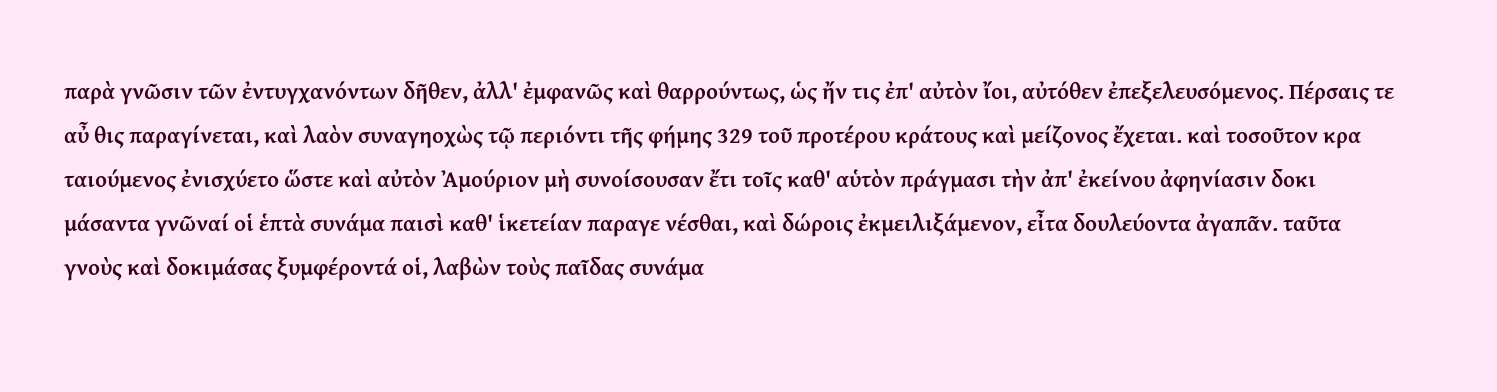παρὰ γνῶσιν τῶν ἐντυγχανόντων δῆθεν, ἀλλ' ἐμφανῶς καὶ θαρρούντως, ὡς ἤν τις ἐπ' αὐτὸν ἴοι, αὐτόθεν ἐπεξελευσόμενος. Πέρσαις τε αὖ θις παραγίνεται, καὶ λαὸν συναγηοχὼς τῷ περιόντι τῆς φήμης 329 τοῦ προτέρου κράτους καὶ μείζονος ἔχεται. καὶ τοσοῦτον κρα ταιούμενος ἐνισχύετο ὥστε καὶ αὐτὸν Ἀμούριον μὴ συνοίσουσαν ἔτι τοῖς καθ' αὑτὸν πράγμασι τὴν ἀπ' ἐκείνου ἀφηνίασιν δοκι μάσαντα γνῶναί οἱ ἑπτὰ συνάμα παισὶ καθ' ἱκετείαν παραγε νέσθαι, καὶ δώροις ἐκμειλιξάμενον, εἶτα δουλεύοντα ἀγαπᾶν. ταῦτα γνοὺς καὶ δοκιμάσας ξυμφέροντά οἱ, λαβὼν τοὺς παῖδας συνάμα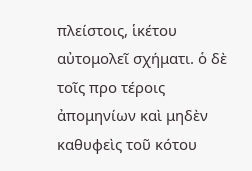πλείστοις, ἱκέτου αὐτομολεῖ σχήματι. ὁ δὲ τοῖς προ τέροις ἀπομηνίων καὶ μηδὲν καθυφεὶς τοῦ κότου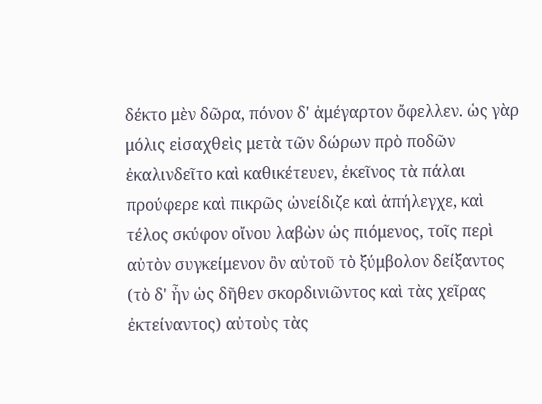δέκτο μὲν δῶρα, πόνον δ' ἀμέγαρτον ὄφελλεν. ὡς γὰρ μόλις εἰσαχθεὶς μετὰ τῶν δώρων πρὸ ποδῶν ἐκαλινδεῖτο καὶ καθικέτευεν, ἐκεῖνος τὰ πάλαι προύφερε καὶ πικρῶς ὠνείδιζε καὶ ἀπήλεγχε, καὶ τέλος σκύφον οἴνου λαβὼν ὡς πιόμενος, τοῖς περὶ αὐτὸν συγκείμενον ὂν αὐτοῦ τὸ ξύμβολον δείξαντος (τὸ δ' ἦν ὡς δῆθεν σκορδινιῶντος καὶ τὰς χεῖρας ἐκτείναντος) αὐτοὺς τὰς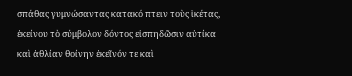σπάθας γυμνώσαντας κατακό πτειν τοὺς ἱκέτας, ἐκείνου τὸ σύμβολον δόντος εἰσπηδῶσιν αὐτίκα καὶ ἀθλίαν θοίνην ἐκεῖνόν τε καὶ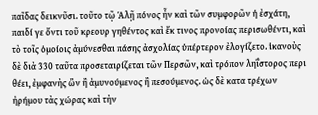παῖδας δεικνῦσι. τοῦτο τῷ Ἁλῇ πόνος ἦν καὶ τῶν συμφορῶν ἡ ἐσχάτη, παιδί γε ὄντι τοῦ κρεουρ γηθέντος καὶ ἔκ τινος προνοίας περισωθέντι, καὶ τὸ τοῖς ὁμοίοις ἀμύνεσθαι πάσης ἀσχολίας ὑπέρτερον ἐλογίζετο. ἱκανοὺς δὲ διὰ 330 ταῦτα προσεταιρίζεται τῶν Περσῶν, καὶ τρόπον ληΐστορος περι θέει, ἐμφανὴς ὢν ἢ ἀμυνούμενος ἢ πεσούμενος. ὡς δὲ κατα τρέχων ἠρήμου τὰς χώρας καὶ τὴν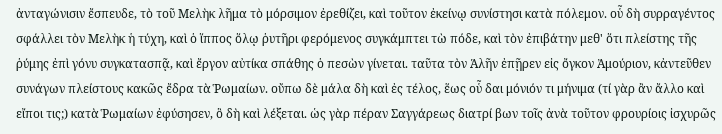ἀνταγώνισιν ἔσπευδε, τὸ τοῦ Μελὴκ λῆμα τὸ μόρσιμον ἐρεθίζει, καὶ τοῦτον ἐκείνῳ συνίστησι κατὰ πόλεμον. οὗ δὴ συρραγέντος σφάλλει τὸν Μελὴκ ἡ τύχη, καὶ ὁ ἵππος ὅλῳ ῥυτῆρι φερόμενος συγκάμπτει τὼ πόδε, καὶ τὸν ἐπιβάτην μεθ' ὅτι πλείστης τῆς ῥύμης ἐπὶ γόνυ συγκατασπᾷ, καὶ ἔργον αὐτίκα σπάθης ὁ πεσὼν γίνεται. ταῦτα τὸν Ἁλῆν ἐπῇρεν εἰς ὄγκον Ἀμούριον, κἀντεῦθεν συνάγων πλείστους κακῶς ἔδρα τὰ Ῥωμαίων. οὔπω δὲ μάλα δὴ καὶ ἐς τέλος, ἕως οὗ δαι μόνιόν τι μήνιμα (τί γὰρ ἂν ἄλλο καὶ εἴποι τις;) κατὰ Ῥωμαίων ἐφύσησεν, ὃ δὴ καὶ λέξεται. ὡς γὰρ πέραν Σαγγάρεως διατρί βων τοῖς ἀνὰ τοῦτον φρουρίοις ἰσχυρῶς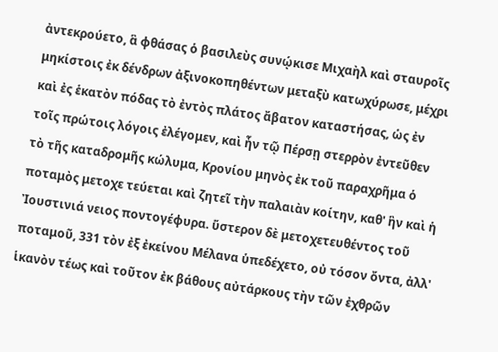ἀντεκρούετο, ἃ φθάσας ὁ βασιλεὺς συνῴκισε Μιχαὴλ καὶ σταυροῖς μηκίστοις ἐκ δένδρων ἀξινοκοπηθέντων μεταξὺ κατωχύρωσε, μέχρι καὶ ἐς ἑκατὸν πόδας τὸ ἐντὸς πλάτος ἄβατον καταστήσας, ὡς ἐν τοῖς πρώτοις λόγοις ἐλέγομεν, καὶ ἦν τῷ Πέρσῃ στερρὸν ἐντεῦθεν τὸ τῆς καταδρομῆς κώλυμα, Κρονίου μηνὸς ἐκ τοῦ παραχρῆμα ὁ ποταμὸς μετοχε τεύεται καὶ ζητεῖ τὴν παλαιὰν κοίτην, καθ' ἣν καὶ ἡ Ἰουστινιά νειος ποντογέφυρα. ὕστερον δὲ μετοχετευθέντος τοῦ ποταμοῦ, 331 τὸν ἐξ ἐκείνου Μέλανα ὑπεδέχετο, οὐ τόσον ὄντα, ἀλλ' ἱκανὸν τέως καὶ τοῦτον ἐκ βάθους αὐτάρκους τὴν τῶν ἐχθρῶν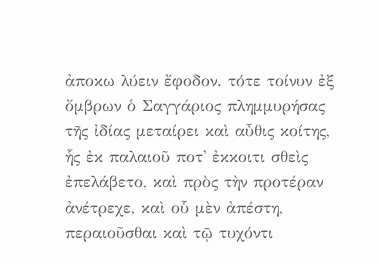ἀποκω λύειν ἔφοδον. τότε τοίνυν ἐξ ὄμβρων ὁ Σαγγάριος πλημμυρήσας τῆς ἰδίας μεταίρει καὶ αὖθις κοίτης, ἧς ἐκ παλαιοῦ ποτ' ἐκκοιτι σθεὶς ἐπελάβετο, καὶ πρὸς τὴν προτέραν ἀνέτρεχε, καὶ οὗ μὲν ἀπέστη, περαιοῦσθαι καὶ τῷ τυχόντι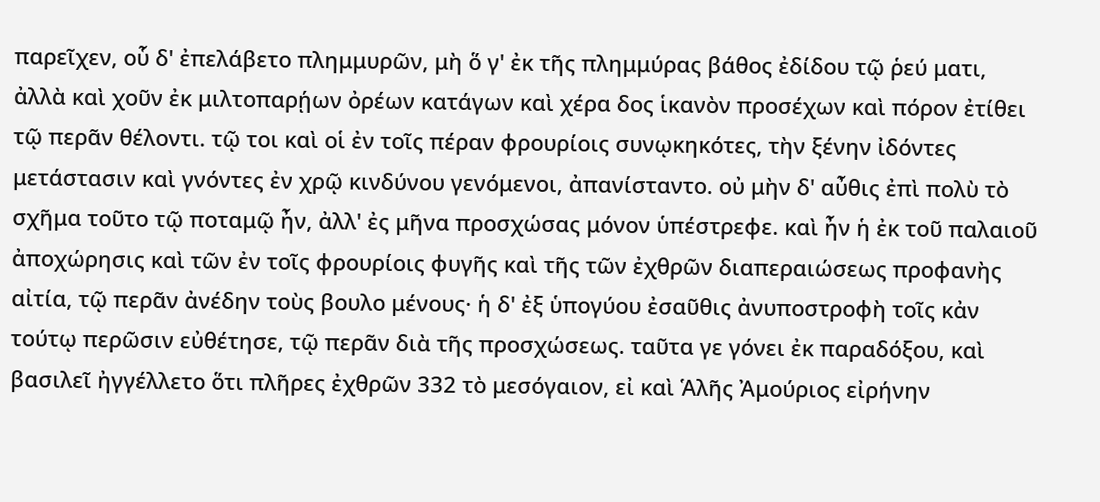παρεῖχεν, οὗ δ' ἐπελάβετο πλημμυρῶν, μὴ ὅ γ' ἐκ τῆς πλημμύρας βάθος ἐδίδου τῷ ῥεύ ματι, ἀλλὰ καὶ χοῦν ἐκ μιλτοπαρῄων ὀρέων κατάγων καὶ χέρα δος ἱκανὸν προσέχων καὶ πόρον ἐτίθει τῷ περᾶν θέλοντι. τῷ τοι καὶ οἱ ἐν τοῖς πέραν φρουρίοις συνῳκηκότες, τὴν ξένην ἰδόντες μετάστασιν καὶ γνόντες ἐν χρῷ κινδύνου γενόμενοι, ἀπανίσταντο. οὐ μὴν δ' αὖθις ἐπὶ πολὺ τὸ σχῆμα τοῦτο τῷ ποταμῷ ἦν, ἀλλ' ἐς μῆνα προσχώσας μόνον ὑπέστρεφε. καὶ ἦν ἡ ἐκ τοῦ παλαιοῦ ἀποχώρησις καὶ τῶν ἐν τοῖς φρουρίοις φυγῆς καὶ τῆς τῶν ἐχθρῶν διαπεραιώσεως προφανὴς αἰτία, τῷ περᾶν ἀνέδην τοὺς βουλο μένους· ἡ δ' ἐξ ὑπογύου ἐσαῦθις ἀνυποστροφὴ τοῖς κἀν τούτῳ περῶσιν εὐθέτησε, τῷ περᾶν διὰ τῆς προσχώσεως. ταῦτα γε γόνει ἐκ παραδόξου, καὶ βασιλεῖ ἠγγέλλετο ὅτι πλῆρες ἐχθρῶν 332 τὸ μεσόγαιον, εἰ καὶ Ἁλῆς Ἀμούριος εἰρήνην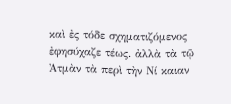καὶ ἐς τόδε σχηματιζόμενος ἐφησύχαζε τέως. ἀλλὰ τὰ τῷ Ἀτμὰν τὰ περὶ τὴν Νί καιαν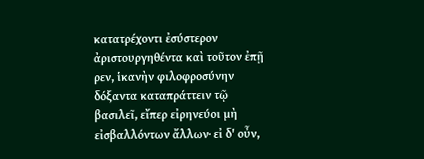κατατρέχοντι ἐσύστερον ἀριστουργηθέντα καὶ τοῦτον ἐπῇ ρεν, ἱκανὴν φιλοφροσύνην δόξαντα καταπράττειν τῷ βασιλεῖ, εἴπερ εἰρηνεύοι μὴ εἰσβαλλόντων ἄλλων· εἰ δ' οὖν,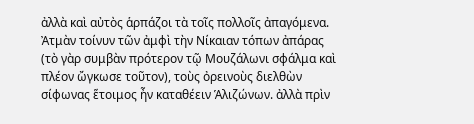ἀλλὰ καὶ αὐτὸς ἁρπάζοι τὰ τοῖς πολλοῖς ἀπαγόμενα. Ἀτμὰν τοίνυν τῶν ἀμφὶ τὴν Νίκαιαν τόπων ἀπάρας (τὸ γὰρ συμβὰν πρότερον τῷ Μουζάλωνι σφάλμα καὶ πλέον ὤγκωσε τοῦτον), τοὺς ὀρεινοὺς διελθὼν σίφωνας ἕτοιμος ἦν καταθέειν Ἁλιζώνων. ἀλλὰ πρὶν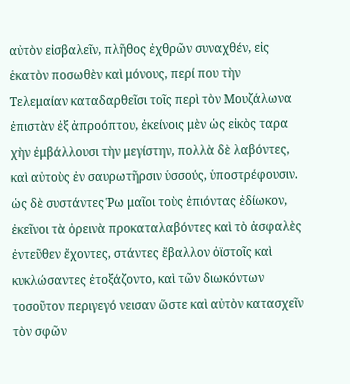αὐτὸν εἰσβαλεῖν, πλῆθος ἐχθρῶν συναχθέν, εἰς ἑκατὸν ποσωθὲν καὶ μόνους, περί που τὴν Τελεμαίαν καταδαρθεῖσι τοῖς περὶ τὸν Μουζάλωνα ἐπιστὰν ἐξ ἀπροόπτου, ἐκείνοις μὲν ὡς εἰκὸς ταρα χὴν ἐμβάλλουσι τὴν μεγίστην, πολλὰ δὲ λαβόντες, καὶ αὐτοὺς ἐν σαυρωτῆρσιν ὑσσούς, ὑποστρέφουσιν. ὡς δὲ συστάντες Ῥω μαῖοι τοὺς ἐπιόντας ἐδίωκον, ἐκεῖνοι τὰ ὀρεινὰ προκαταλαβόντες καὶ τὸ ἀσφαλὲς ἐντεῦθεν ἔχοντες, στάντες ἔβαλλον ὀϊστοῖς καὶ κυκλώσαντες ἐτοξάζοντο, καὶ τῶν διωκόντων τοσοῦτον περιγεγό νεισαν ὥστε καὶ αὐτὸν κατασχεῖν τὸν σφῶν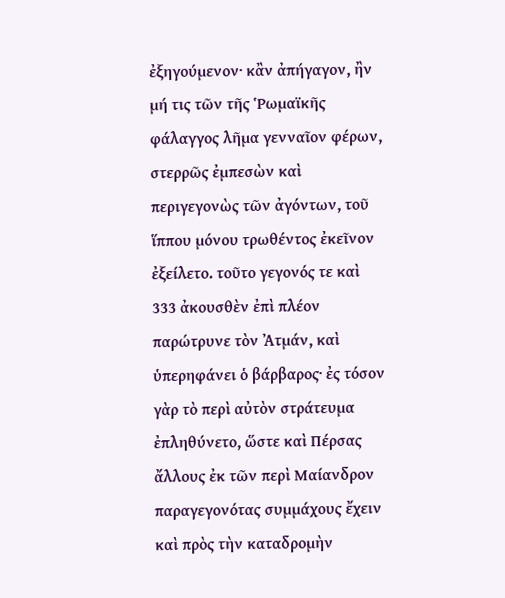ἐξηγούμενον· κἂν ἀπήγαγον, ἢν μή τις τῶν τῆς Ῥωμαϊκῆς φάλαγγος λῆμα γενναῖον φέρων, στερρῶς ἐμπεσὼν καὶ περιγεγονὼς τῶν ἀγόντων, τοῦ ἵππου μόνου τρωθέντος ἐκεῖνον ἐξείλετο. τοῦτο γεγονός τε καὶ 333 ἀκουσθὲν ἐπὶ πλέον παρώτρυνε τὸν Ἀτμάν, καὶ ὑπερηφάνει ὁ βάρβαρος· ἐς τόσον γὰρ τὸ περὶ αὐτὸν στράτευμα ἐπληθύνετο, ὥστε καὶ Πέρσας ἄλλους ἐκ τῶν περὶ Μαίανδρον παραγεγονότας συμμάχους ἔχειν καὶ πρὸς τὴν καταδρομὴν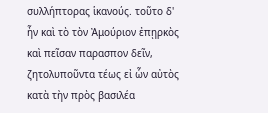συλλήπτορας ἱκανούς. τοῦτο δ' ἦν καὶ τὸ τὸν Ἀμούριον ἐπῃρκὸς καὶ πεῖσαν παρασπον δεῖν, ζητολυποῦντα τέως εἰ ὧν αὐτὸς κατὰ τὴν πρὸς βασιλέα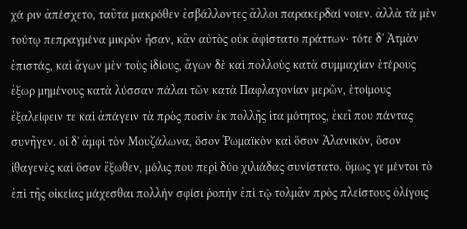χά ριν ἀπέσχετο, ταῦτα μακρόθεν ἐσβάλλοντες ἄλλοι παρακερδαί νοιεν. ἀλλὰ τὰ μὲν τούτῳ πεπραγμένα μικρὸν ἦσαν, κἂν αὐτὸς οὐκ ἀφίστατο πράττων· τότε δ' Ἀτμὰν ἐπιστάς, καὶ ἄγων μὲν τοὺς ἰδίους, ἄγων δὲ καὶ πολλοὺς κατὰ συμμαχίαν ἑτέρους ἐξωρ μημένους κατὰ λύσσαν πάλαι τῶν κατὰ Παφλαγονίαν μερῶν, ἑτοίμους ἐξαλείφειν τε καὶ ἀπάγειν τὰ πρὸς ποσὶν ἐκ πολλῆς ἰτα μότητος, ἐκεῖ που πάντας συνῆγεν. οἱ δ' ἀμφὶ τὸν Μουζάλωνα, ὅσον Ῥωμαϊκὸν καὶ ὅσον Ἀλανικόν, ὅσον ἰθαγενὲς καὶ ὅσον ἔξωθεν, μόλις που περὶ δύο χιλιάδας συνίστατο. ὅμως γε μέντοι τὸ ἐπὶ τῆς οἰκείας μάχεσθαι πολλὴν σφίσι ῥοπὴν ἐπὶ τῷ τολμᾶν πρὸς πλείστους ὀλίγοις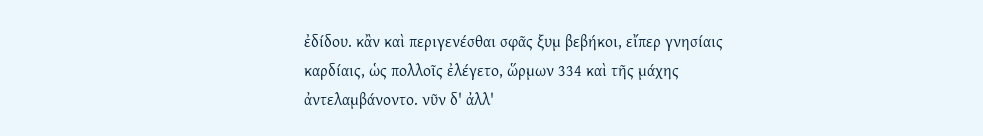ἐδίδου. κἂν καὶ περιγενέσθαι σφᾶς ξυμ βεβήκοι, εἴπερ γνησίαις καρδίαις, ὡς πολλοῖς ἐλέγετο, ὥρμων 334 καὶ τῆς μάχης ἀντελαμβάνοντο. νῦν δ' ἀλλ'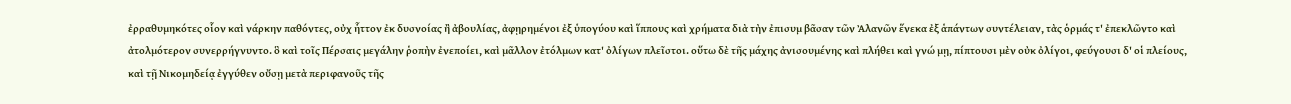ἐρραθυμηκότες οἷον καὶ νάρκην παθόντες, οὐχ ἧττον ἐκ δυσνοίας ἢ ἀβουλίας, ἀφῃρημένοι ἐξ ὑπογύου καὶ ἵππους καὶ χρήματα διὰ τὴν ἐπισυμ βᾶσαν τῶν Ἀλανῶν ἕνεκα ἐξ ἁπάντων συντέλειαν, τὰς ὁρμάς τ' ἐπεκλῶντο καὶ ἀτολμότερον συνερρήγνυντο. ὃ καὶ τοῖς Πέρσαις μεγάλην ῥοπὴν ἐνεποίει, καὶ μᾶλλον ἐτόλμων κατ' ὀλίγων πλεῖστοι. οὕτω δὲ τῆς μάχης ἀνισουμένης καὶ πλήθει καὶ γνώ μῃ, πίπτουσι μὲν οὐκ ὀλίγοι, φεύγουσι δ' οἱ πλείους, καὶ τῇ Νικομηδείᾳ ἐγγύθεν οὔσῃ μετὰ περιφανοῦς τῆς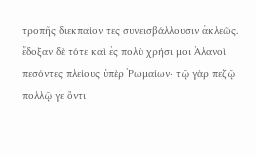τροπῆς διεκπαίον τες συνεισβάλλουσιν ἀκλεῶς. ἔδοξαν δὲ τότε καὶ ἐς πολὺ χρήσι μοι Ἀλανοὶ πεσόντες πλείους ὑπὲρ Ῥωμαίων· τῷ γὰρ πεζῷ πολλῷ γε ὄντι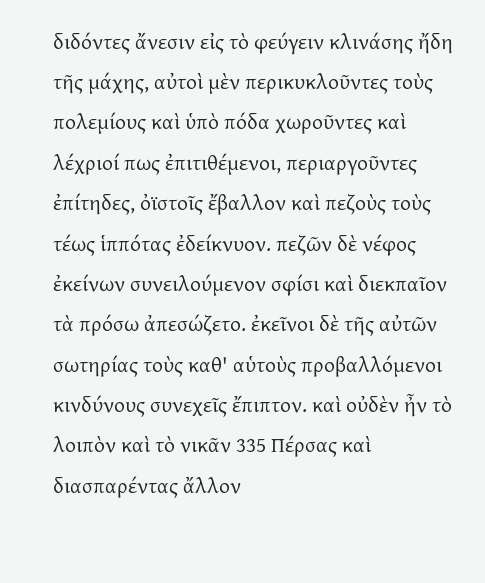διδόντες ἄνεσιν εἰς τὸ φεύγειν κλινάσης ἤδη τῆς μάχης, αὐτοὶ μὲν περικυκλοῦντες τοὺς πολεμίους καὶ ὑπὸ πόδα χωροῦντες καὶ λέχριοί πως ἐπιτιθέμενοι, περιαργοῦντες ἐπίτηδες, ὀϊστοῖς ἔβαλλον καὶ πεζοὺς τοὺς τέως ἱππότας ἐδείκνυον. πεζῶν δὲ νέφος ἐκείνων συνειλούμενον σφίσι καὶ διεκπαῖον τὰ πρόσω ἀπεσώζετο. ἐκεῖνοι δὲ τῆς αὐτῶν σωτηρίας τοὺς καθ' αὑτοὺς προβαλλόμενοι κινδύνους συνεχεῖς ἔπιπτον. καὶ οὐδὲν ἦν τὸ λοιπὸν καὶ τὸ νικᾶν 335 Πέρσας καὶ διασπαρέντας ἄλλον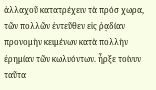ἀλλαχοῦ κατατρέχειν τὰ πρόσ χωρα, τῶν πολλῶν ἐντεῦθεν εἰς ῥᾳδίαν προνομὴν κειμένων κατὰ πολλὴν ἐρημίαν τῶν κωλυόντων. ἦρξε τοίνυν ταῦτα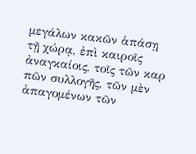μεγάλων κακῶν ἁπάσῃ τῇ χώρᾳ, ἐπὶ καιροῖς ἀναγκαίοις, τοῖς τῶν καρ πῶν συλλογῆς, τῶν μὲν ἀπαγομένων τῶν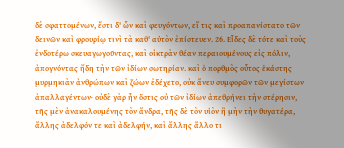δὲ σφαττομένων, ἔστι δ' ὧν καὶ φευγόντων, εἴ τις καὶ προαπανίστατο τῶν δεινῶν καὶ φρουρίῳ τινὶ τὰ καθ' αὑτὸν ἐπίστευεν. 26. Εἶδες δὲ τότε καὶ τοὺς ἐνδοτέρω σκευαγωγοῦντας, καὶ οἰκτρὰν θέαν περαιουμένους εἰς πόλιν, ἀπογνόντας ἤδη τὴν τῶν ἰδίων σωτηρίαν. καὶ ὁ πορθμὸς οὗτος ἑκάστης μυρμηκιὰν ἀνθρώπων καὶ ζώων ἐδέχετο, οὐκ ἄνευ συμφορῶν τῶν μεγίστων ἀπαλλαγέντων· οὐδὲ γὰρ ἦν ὅστις οὐ τῶν ἰδίων ἀπεθρήνει τὴν στέρησιν, τῆς μὲν ἀνακαλουμένης τὸν ἄνδρα, τῆς δὲ τὸν υἱὸν ἢ μὴν τὴν θυγατέρα, ἄλλης ἀδελφόν τε καὶ ἀδελφήν, καὶ ἄλλης ἄλλο τι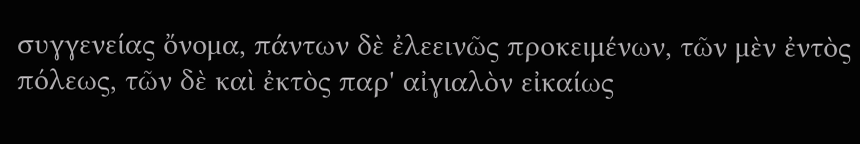συγγενείας ὄνομα, πάντων δὲ ἐλεεινῶς προκειμένων, τῶν μὲν ἐντὸς πόλεως, τῶν δὲ καὶ ἐκτὸς παρ' αἰγιαλὸν εἰκαίως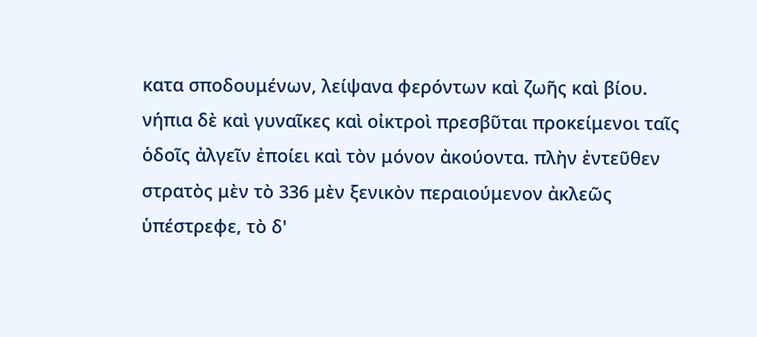κατα σποδουμένων, λείψανα φερόντων καὶ ζωῆς καὶ βίου. νήπια δὲ καὶ γυναῖκες καὶ οἰκτροὶ πρεσβῦται προκείμενοι ταῖς ὁδοῖς ἀλγεῖν ἐποίει καὶ τὸν μόνον ἀκούοντα. πλὴν ἐντεῦθεν στρατὸς μὲν τὸ 336 μὲν ξενικὸν περαιούμενον ἀκλεῶς ὑπέστρεφε, τὸ δ'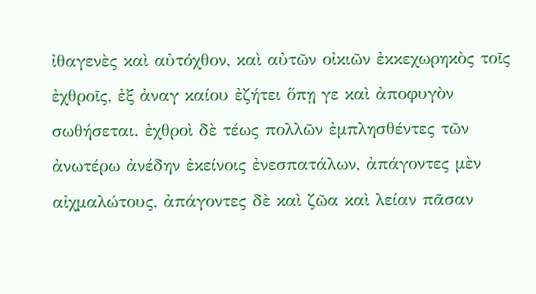ἰθαγενὲς καὶ αὐτόχθον, καὶ αὐτῶν οἰκιῶν ἐκκεχωρηκὸς τοῖς ἐχθροῖς, ἐξ ἀναγ καίου ἐζήτει ὅπῃ γε καὶ ἀποφυγὸν σωθήσεται. ἐχθροὶ δὲ τέως πολλῶν ἐμπλησθέντες τῶν ἀνωτέρω ἀνέδην ἐκείνοις ἐνεσπατάλων, ἀπάγοντες μὲν αἰχμαλώτους, ἀπάγοντες δὲ καὶ ζῶα καὶ λείαν πᾶσαν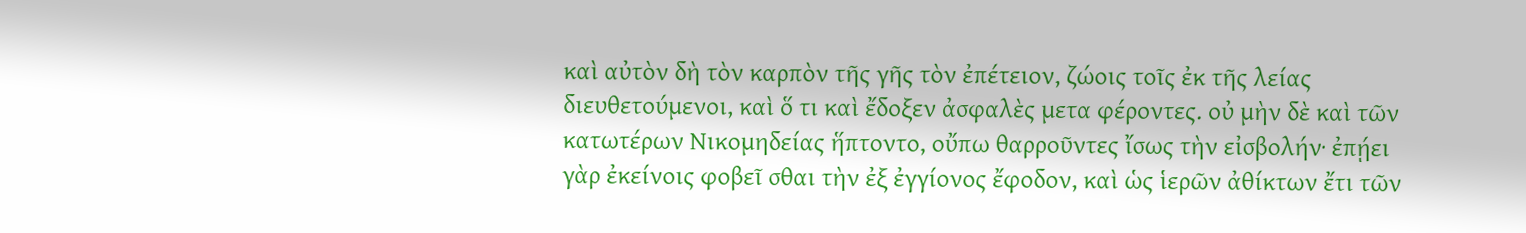καὶ αὐτὸν δὴ τὸν καρπὸν τῆς γῆς τὸν ἐπέτειον, ζώοις τοῖς ἐκ τῆς λείας διευθετούμενοι, καὶ ὅ τι καὶ ἔδοξεν ἀσφαλὲς μετα φέροντες. οὐ μὴν δὲ καὶ τῶν κατωτέρων Νικομηδείας ἥπτοντο, οὔπω θαρροῦντες ἴσως τὴν εἰσβολήν· ἐπῄει γὰρ ἐκείνοις φοβεῖ σθαι τὴν ἐξ ἐγγίονος ἔφοδον, καὶ ὡς ἱερῶν ἀθίκτων ἔτι τῶν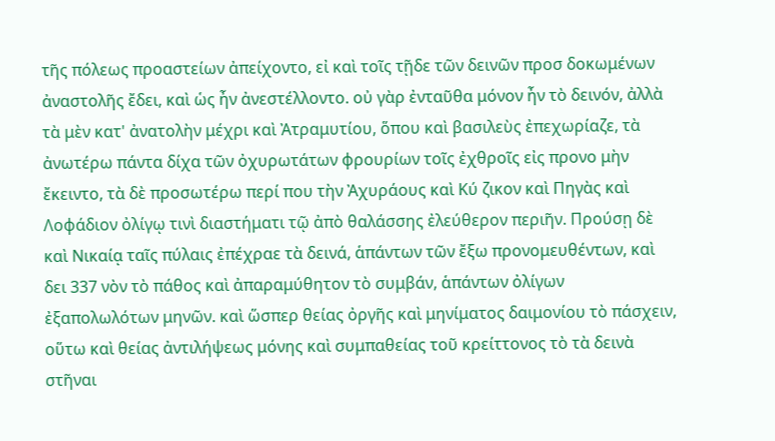τῆς πόλεως προαστείων ἀπείχοντο, εἰ καὶ τοῖς τῇδε τῶν δεινῶν προσ δοκωμένων ἀναστολῆς ἔδει, καὶ ὡς ἦν ἀνεστέλλοντο. οὐ γὰρ ἐνταῦθα μόνον ἦν τὸ δεινόν, ἀλλὰ τὰ μὲν κατ' ἀνατολὴν μέχρι καὶ Ἀτραμυτίου, ὅπου καὶ βασιλεὺς ἐπεχωρίαζε, τὰ ἀνωτέρω πάντα δίχα τῶν ὀχυρωτάτων φρουρίων τοῖς ἐχθροῖς εἰς προνο μὴν ἔκειντο, τὰ δὲ προσωτέρω περί που τὴν Ἀχυράους καὶ Κύ ζικον καὶ Πηγὰς καὶ Λοφάδιον ὀλίγῳ τινὶ διαστήματι τῷ ἀπὸ θαλάσσης ἐλεύθερον περιῆν. Προύσῃ δὲ καὶ Νικαίᾳ ταῖς πύλαις ἐπέχραε τὰ δεινά, ἁπάντων τῶν ἔξω προνομευθέντων, καὶ δει 337 νὸν τὸ πάθος καὶ ἀπαραμύθητον τὸ συμβάν, ἁπάντων ὀλίγων ἐξαπολωλότων μηνῶν. καὶ ὥσπερ θείας ὀργῆς καὶ μηνίματος δαιμονίου τὸ πάσχειν, οὕτω καὶ θείας ἀντιλήψεως μόνης καὶ συμπαθείας τοῦ κρείττονος τὸ τὰ δεινὰ στῆναι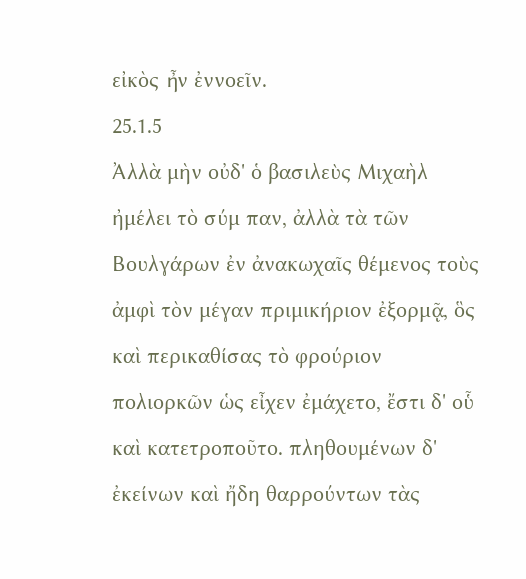εἰκὸς ἦν ἐννοεῖν.
25.1.5
Ἀλλὰ μὴν οὐδ' ὁ βασιλεὺς Μιχαὴλ ἠμέλει τὸ σύμ παν, ἀλλὰ τὰ τῶν Βουλγάρων ἐν ἀνακωχαῖς θέμενος τοὺς ἀμφὶ τὸν μέγαν πριμικήριον ἐξορμᾷ, ὃς καὶ περικαθίσας τὸ φρούριον πολιορκῶν ὡς εἶχεν ἐμάχετο, ἔστι δ' οὗ καὶ κατετροποῦτο. πληθουμένων δ' ἐκείνων καὶ ἤδη θαρρούντων τὰς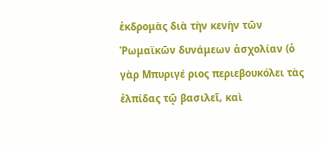ἐκδρομὰς διὰ τὴν κενὴν τῶν Ῥωμαϊκῶν δυνάμεων ἀσχολίαν (ὁ γὰρ Μπυριγέ ριος περιεβουκόλει τὰς ἐλπίδας τῷ βασιλεῖ, καὶ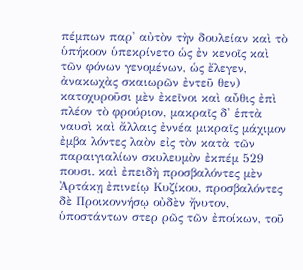πέμπων παρ' αὐτὸν τὴν δουλείαν καὶ τὸ ὑπήκοον ὑπεκρίνετο ὡς ἐν κενοῖς καὶ τῶν φόνων γενομένων, ὡς ἔλεγεν, ἀνακωχὰς σκαιωρῶν ἐντεῦ θεν) κατοχυροῦσι μὲν ἐκεῖνοι καὶ αὖθις ἐπὶ πλέον τὸ φρούριον, μακραῖς δ' ἑπτὰ ναυσὶ καὶ ἄλλαις ἐννέα μικραῖς μάχιμον ἐμβα λόντες λαὸν εἰς τὸν κατὰ τῶν παραιγιαλίων σκυλευμὸν ἐκπέμ 529 πουσι. καὶ ἐπειδὴ προσβαλόντες μὲν Ἀρτάκῃ ἐπινείῳ Κυζίκου, προσβαλόντες δὲ Προικοννήσῳ οὐδὲν ἤνυτον, ὑποστάντων στερ ρῶς τῶν ἐποίκων, τοῦ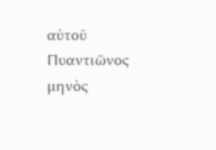αὐτοῦ Πυαντιῶνος μηνὸς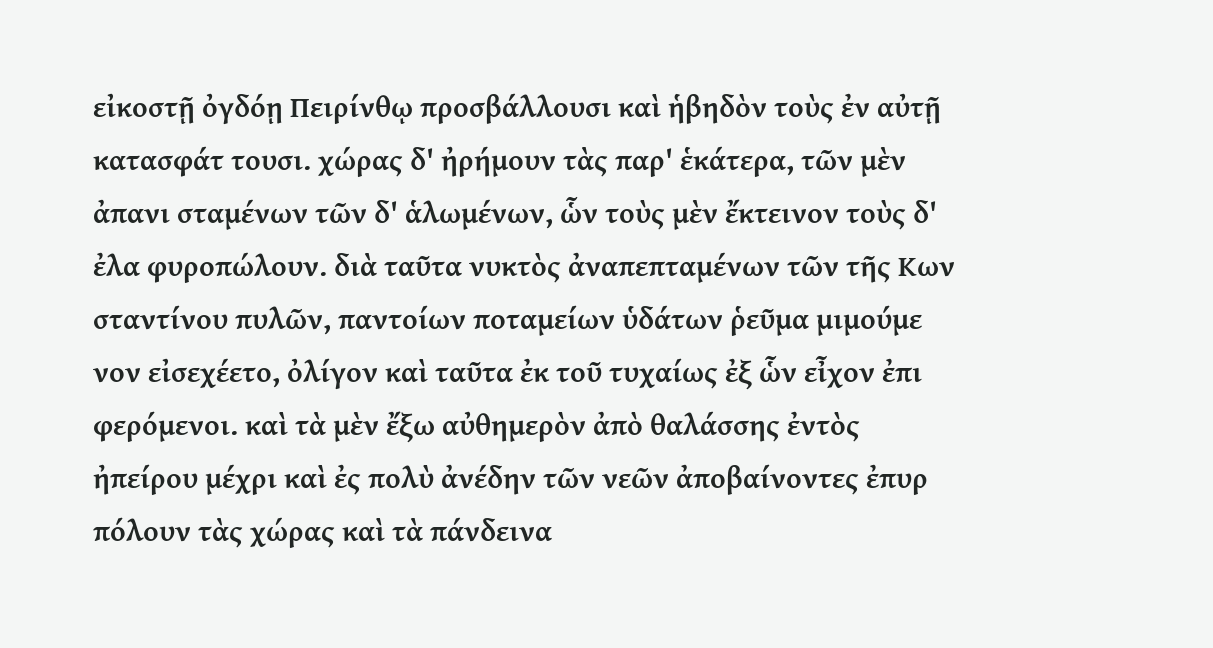εἰκοστῇ ὀγδόῃ Πειρίνθῳ προσβάλλουσι καὶ ἡβηδὸν τοὺς ἐν αὐτῇ κατασφάτ τουσι. χώρας δ' ἠρήμουν τὰς παρ' ἑκάτερα, τῶν μὲν ἀπανι σταμένων τῶν δ' ἁλωμένων, ὧν τοὺς μὲν ἔκτεινον τοὺς δ' ἐλα φυροπώλουν. διὰ ταῦτα νυκτὸς ἀναπεπταμένων τῶν τῆς Κων σταντίνου πυλῶν, παντοίων ποταμείων ὑδάτων ῥεῦμα μιμούμε νον εἰσεχέετο, ὀλίγον καὶ ταῦτα ἐκ τοῦ τυχαίως ἐξ ὧν εἶχον ἐπι φερόμενοι. καὶ τὰ μὲν ἔξω αὐθημερὸν ἀπὸ θαλάσσης ἐντὸς ἠπείρου μέχρι καὶ ἐς πολὺ ἀνέδην τῶν νεῶν ἀποβαίνοντες ἐπυρ πόλουν τὰς χώρας καὶ τὰ πάνδεινα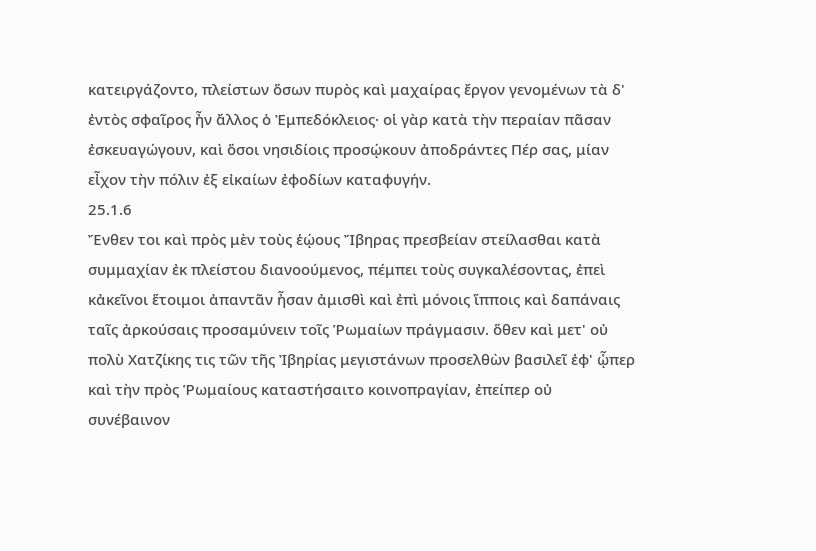κατειργάζοντο, πλείστων ὅσων πυρὸς καὶ μαχαίρας ἔργον γενομένων τὰ δ' ἐντὸς σφαῖρος ἦν ἄλλος ὁ Ἐμπεδόκλειος· οἱ γὰρ κατὰ τὴν περαίαν πᾶσαν ἐσκευαγώγουν, καὶ ὅσοι νησιδίοις προσῴκουν ἀποδράντες Πέρ σας, μίαν εἶχον τὴν πόλιν ἐξ εἰκαίων ἐφοδίων καταφυγήν.
25.1.6
Ἔνθεν τοι καὶ πρὸς μὲν τοὺς ἑῴους Ἴβηρας πρεσβείαν στείλασθαι κατὰ συμμαχίαν ἐκ πλείστου διανοούμενος, πέμπει τοὺς συγκαλέσοντας, ἐπεὶ κἀκεῖνοι ἕτοιμοι ἀπαντᾶν ἦσαν ἀμισθὶ καὶ ἐπὶ μόνοις ἵπποις καὶ δαπάναις ταῖς ἀρκούσαις προσαμύνειν τοῖς Ῥωμαίων πράγμασιν. ὅθεν καὶ μετ' οὐ πολὺ Χατζίκης τις τῶν τῆς Ἰβηρίας μεγιστάνων προσελθὼν βασιλεῖ ἐφ' ᾧπερ καὶ τὴν πρὸς Ῥωμαίους καταστήσαιτο κοινοπραγίαν, ἐπείπερ οὐ συνέβαινον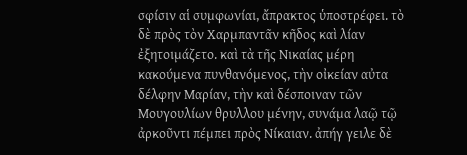σφίσιν αἱ συμφωνίαι, ἄπρακτος ὑποστρέφει. τὸ δὲ πρὸς τὸν Χαρμπαντᾶν κῆδος καὶ λίαν ἐξητοιμάζετο. καὶ τὰ τῆς Νικαίας μέρη κακούμενα πυνθανόμενος, τὴν οἰκείαν αὐτα δέλφην Μαρίαν, τὴν καὶ δέσποιναν τῶν Μουγουλίων θρυλλου μένην, συνάμα λαῷ τῷ ἀρκοῦντι πέμπει πρὸς Νίκαιαν. ἀπήγ γειλε δὲ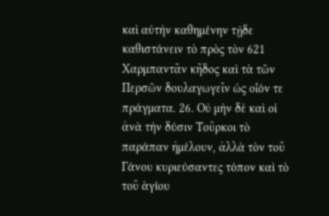καὶ αὐτὴν καθημένην τῇδε καθιστάνειν τὸ πρὸς τὸν 621 Χαρμπαντᾶν κῆδος καὶ τὰ τῶν Περσῶν δουλαγωγεῖν ὡς οἷόν τε πράγματα. 26. Οὐ μὴν δὲ καὶ οἱ ἀνὰ τὴν δύσιν Τοῦρκοι τὸ παράπαν ἠμέλουν, ἀλλὰ τὸν τοῦ Γάνου κυριεύσαντες τόπον καὶ τὸ τοῦ ἁγίου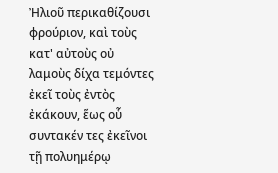Ἠλιοῦ περικαθίζουσι φρούριον, καὶ τοὺς κατ' αὐτοὺς οὐ λαμοὺς δίχα τεμόντες ἐκεῖ τοὺς ἐντὸς ἐκάκουν, ἕως οὗ συντακέν τες ἐκεῖνοι τῇ πολυημέρῳ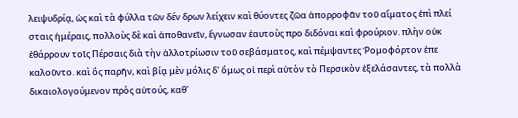λειψυδρίᾳ, ὡς καὶ τὰ φύλλα τῶν δέν δρων λείχειν καὶ θύοντες ζῶα ἀπορροφᾶν τοῦ αἵματος ἐπὶ πλεί σταις ἡμέραις, πολλοὺς δὲ καὶ ἀποθανεῖν, ἔγνωσαν ἑαυτοὺς προ διδόναι καὶ φρούριον. πλὴν οὐκ ἐθάρρουν τοῖς Πέρσαις διὰ τὴν ἀλλοτρίωσιν τοῦ σεβάσματος, καὶ πέμψαντες Ῥομοφόρτον ἐπε καλοῦντο. καὶ ὃς παρῆν, καὶ βίᾳ μὲν μόλις δ' ὅμως οἱ περὶ αὐτὸν τὸ Περσικὸν ἐξελάσαντες, τὰ πολλὰ δικαιολογούμενον πρὸς αὐτούς, καθ'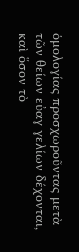ὁμολογίας προσχωροῦντας μετὰ τῶν θείων εὐαγ γελίων δέχονται, καὶ ὅσον τὸ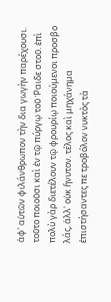ἀφ' αὑτῶν φιλάνθρωπον τὴν δια γωγὴν παρέχουσι. τοῦτο ποιοῦσι καὶ ἐν τῷ πύργῳ τοῦ Ῥαιδε στοῦ. ἐπὶ πολὺ γὰρ διετέλουν τῷ φρουρίῳ ποιούμενοι προσβο λάς, ἀλλ' οὐκ ἤνυτον. τέλος καὶ μηχάνημα ἐπιστήσαντες πε τροβόλον νυκτὸς τὰ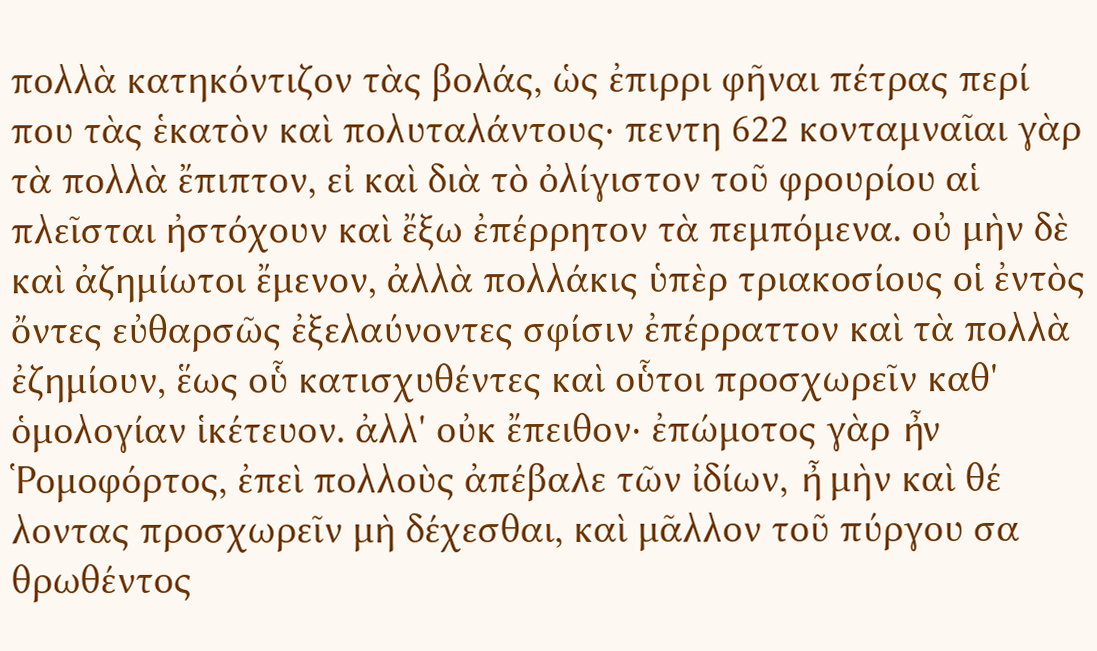πολλὰ κατηκόντιζον τὰς βολάς, ὡς ἐπιρρι φῆναι πέτρας περί που τὰς ἑκατὸν καὶ πολυταλάντους· πεντη 622 κονταμναῖαι γὰρ τὰ πολλὰ ἔπιπτον, εἰ καὶ διὰ τὸ ὀλίγιστον τοῦ φρουρίου αἱ πλεῖσται ἠστόχουν καὶ ἔξω ἐπέρρητον τὰ πεμπόμενα. οὐ μὴν δὲ καὶ ἀζημίωτοι ἔμενον, ἀλλὰ πολλάκις ὑπὲρ τριακοσίους οἱ ἐντὸς ὄντες εὐθαρσῶς ἐξελαύνοντες σφίσιν ἐπέρραττον καὶ τὰ πολλὰ ἐζημίουν, ἕως οὗ κατισχυθέντες καὶ οὗτοι προσχωρεῖν καθ' ὁμολογίαν ἱκέτευον. ἀλλ' οὐκ ἔπειθον· ἐπώμοτος γὰρ ἦν Ῥομοφόρτος, ἐπεὶ πολλοὺς ἀπέβαλε τῶν ἰδίων, ἦ μὴν καὶ θέ λοντας προσχωρεῖν μὴ δέχεσθαι, καὶ μᾶλλον τοῦ πύργου σα θρωθέντος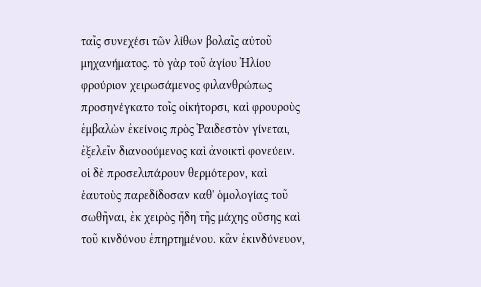ταῖς συνεχέσι τῶν λίθων βολαῖς αὐτοῦ μηχανήματος. τὸ γὰρ τοῦ ἁγίου Ἠλίου φρούριον χειρωσάμενος φιλανθρώπως προσηνέγκατο τοῖς οἰκήτορσι, καὶ φρουροὺς ἐμβαλὼν ἐκείνοις πρὸς Ῥαιδεστὸν γίνεται, ἐξελεῖν διανοούμενος καὶ ἀνοικτὶ φονεύειν. οἱ δὲ προσελιπάρουν θερμότερον, καὶ ἑαυτοὺς παρεδίδοσαν καθ' ὁμολογίας τοῦ σωθῆναι, ἐκ χειρὸς ἤδη τῆς μάχης οὔσης καὶ τοῦ κινδύνου ἐπηρτημένου. κἂν ἐκινδύνευον,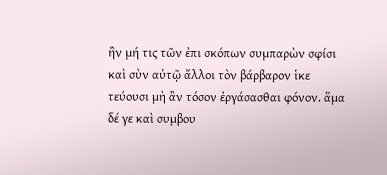ἢν μή τις τῶν ἐπι σκόπων συμπαρὼν σφίσι καὶ σὺν αὐτῷ ἄλλοι τὸν βάρβαρον ἱκε τεύουσι μὴ ἂν τόσον ἐργάσασθαι φόνον. ἅμα δέ γε καὶ συμβου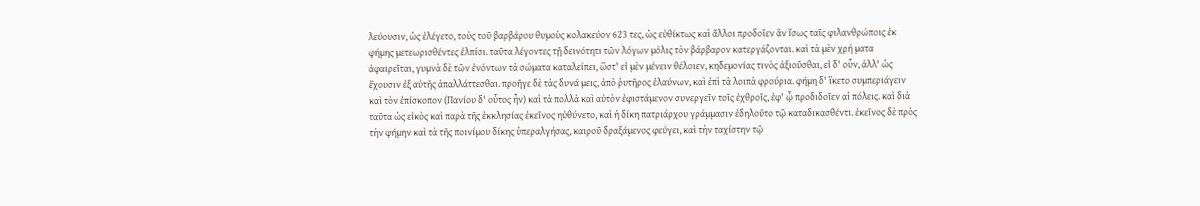λεύουσιν, ὡς ἐλέγετο, τοὺς τοῦ βαρβάρου θυμοὺς κολακεύον 623 τες, ὡς εὐθίκτως καὶ ἄλλοι προδοῖεν ἂν ἴσως ταῖς φιλανθρώποις ἐκ φήμης μετεωρισθέντες ἐλπίσι. ταῦτα λέγοντες τῇ δεινότητι τῶν λόγων μόλις τὸν βάρβαρον κατεργάζονται. καὶ τὰ μὲν χρή ματα ἀφαιρεῖται, γυμνὰ δὲ τῶν ἐνόντων τὰ σώματα καταλείπει, ὥστ' εἰ μὲν μένειν θέλοιεν, κηδεμονίας τινὸς ἀξιοῦσθαι, εἰ δ' οὖν, ἀλλ' ὡς ἔχουσιν ἐξ αὐτῆς ἀπαλλάττεσθαι. προῆγε δὲ τὰς δυνά μεις, ἀπὸ ῥυτῆρος ἐλαύνων, καὶ ἐπὶ τὰ λοιπὰ φρούρια. φήμη δ' ἵκετο συμπεριάγειν καὶ τὸν ἐπίσκοπον (Πανίου δ' οὗτος ἦν) καὶ τὰ πολλὰ καὶ αὐτὸν ἐφιστάμενον συνεργεῖν τοῖς ἐχθροῖς, ἐφ' ᾧ προδιδοῖεν αἱ πόλεις. καὶ διὰ ταῦτα ὡς εἰκὸς καὶ παρὰ τῆς ἐκκλησίας ἐκεῖνος ηὐθύνετο, καὶ ἡ δίκη πατριάρχου γράμμασιν ἐδηλοῦτο τῷ καταδικασθέντι. ἐκεῖνος δὲ πρὸς τὴν φήμην καὶ τὰ τῆς ποινίμου δίκης ὑπεραλγήσας, καιροῦ δραξάμενος φεύγει, καὶ τὴν ταχίστην τῷ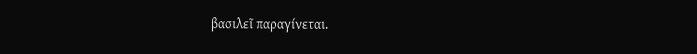βασιλεῖ παραγίνεται.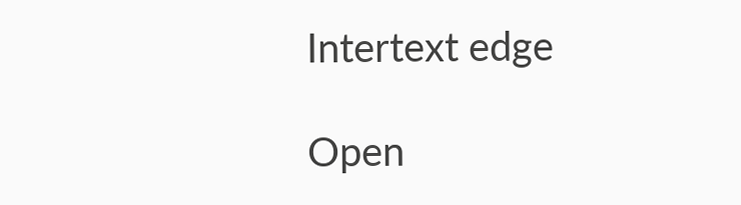Intertext edge

Open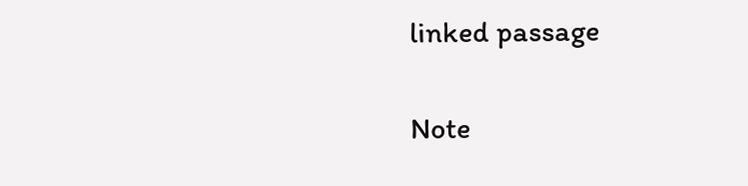linked passage

Note